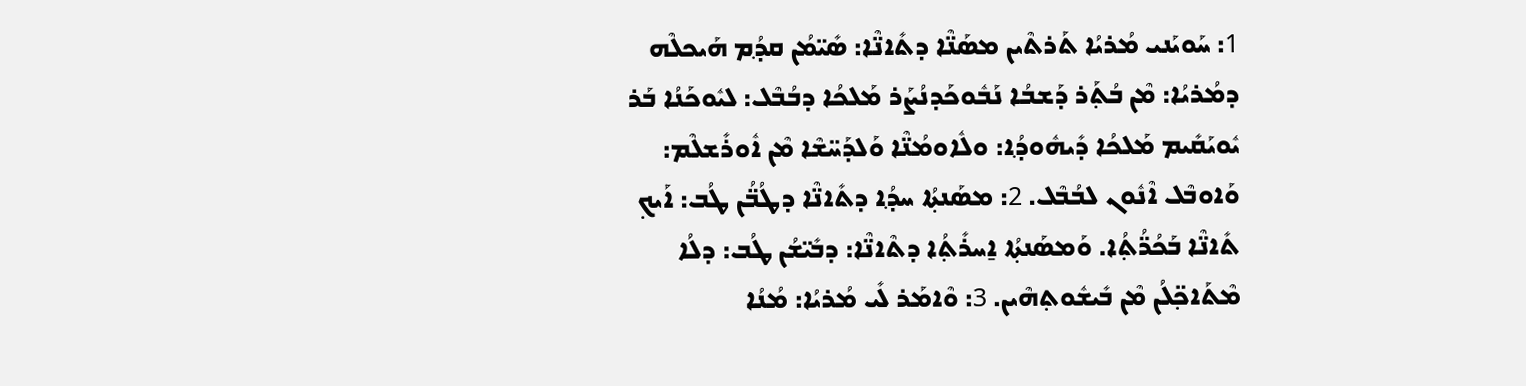1: ܚܰܘܝܰܢܝ ܡܳܪܝܳܐ ܬܰܪܬܶܝܢ ܡܣܰܢ̈ܶܐ ܕܬܺܐܢ̈ܶܐ: ܣܺܝ̈ܡܳܢ ܩܕ݂ܳܡ ܗܰܝܟܠܶܗ ܕܡܳܪܝܳܐ: ܡܶܢ ܒܳܬ݂ܰܪ ܕܰܫܒܳܐ ܢܰܒܽܘܟܰܕܢܳܨܰܪ ܡܰܠܟܳܐ ܕܒܳܒܶܠ: ܠܝܽܘܟܰܢܳܐ ܒܰܪ ܝܽܘܝܰܩܺܝܡ ܡܰܠܟܳܐ ܕܺܝܗܽܘܕ݂ܳܐ: ܘܠܽܐܘܡܳܢ̈ܶܐ ܘܰܠܕܰܚ̈ܫܶܐ ܡܶܢ ܐܽܘܪܺܫܠܶܡ: ܘܰܐܘܒܶܠ ܐܶܢܽܘܢ ܠܒܳܒܶܠ. 2: ܡܣܰܢܬ݂ܳܐ ܚܕ݂ܳܐ ܕܬܺܐܢ̈ܶܐ ܕܛܳܒ̈ܳܢ ܛܳܒ: ܐܰܝܟ݂ ܬܺܐܢ̈ܶܐ ܒܰܟܳܖ̈ܳܬ݂ܳܐ. ܘܰܡܣܰܢܬ݂ܳܐ ܐ̱ܚܪܺܬ݂ܳܐ ܕܬܶܐܢ̈ܶܐ: ܕܒܺܝ̈ܫܳܢ ܛܳܒ: ܕܠܳܐ ܡܶܬܰܐܟ݂̈ܠܳܢ ܡܶܢ ܒܺܝܫܽܘܬ݂ܗܶܝܢ. 3: ܘܶܐܡܰܪ ܠܺܝ ܡܳܪܝܳܐ: ܡܳܢܳܐ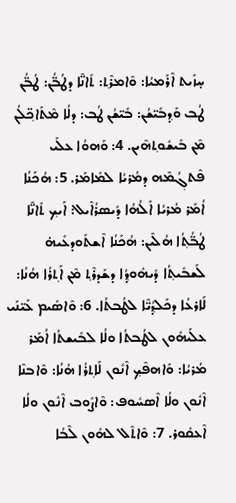ܚ̣ܙܰܝܬ ܐܶܪܰܡܝܳܐ: ܘܶܐܡܪܶܬ݂: ܬܺܐܢ̈ܶܐ ܕܛܳܒ̈ܳܢ: ܛܳܒ̈ܳܢ ܛܳܒ ܘܰܕ݂ܒܺܝ̈ܫܳܢ: ܒܺܝ̈ܫܳܢ ܛܳܒ: ܕܠܳܐ ܡܶܬܰܐܟ݂̈ܠܳܢ ܡܶܢ ܒܺܝܫܽܘܬ݂ܗܶܝܢ. 4: ܘܰܗܘܳܐ ܥܠܰܝ ܦܶܬܓ݂ܳܡܶܗ ܕܡܳܪܝܳܐ ܠܡܺܐܡܰܪ. 5: ܗܳܟܰܢܳܐ ܐܳܡܰܪ ܡܳܪܝܳܐ ܐܰ‌ܠܳܗܳܐ ܕܺܝܣܪܳܐܶܝܠ: ܐܰܝܟ݂ ܬܺܐܢ̈ܶܐ ܛܳܒ̈ܳܬ݂ܳܐ ܗܳܠܶܝܢ: ܗܳܟܰܢܳܐ ܐܶܫܬܰܘܕܥܺܝܗ̇ ܠܰܫܒܺܝܬ݂ܳܐ ܕܺܝܗܽܘܕ݂ܳܐ ܕܫܰܕܪܶܬ݂ ܡܶܢ ܐܰܬ݂ܪܳܐ ܗܳܢܳܐ: ܠܰܐܪܥܳܐ ܕܟܰܠܕ݂ܳܝ̈ܶܐ ܠܛܳܒܬܳܐ. 6: ܘܶܐܣܺܝܡ ܥܰܝ̈ܢܰܝ ܥܠܰܝܗܽܘܢ ܠܛܳܒܬܳܐ ܘܠܳܐ ܠܒܺܝܫܬܳܐ ܐܳܡܰܪ ܡܳܪܝܳܐ: ܘܰܐܗܦܶܟ݂ ܐܶܢܽܘܢ ܠܰܐܬ݂ܪܳܐ ܗܳܢܳܐ: ܘܶܐܒܢܶܐ ܐܶܢܽܘܢ ܘܠܳܐ ܐܶܣܚܽܘܦ: ܘܶܐܨܽܘܒ ܐܶܢܽܘܢ ܘܠܳܐ ܐܶܥܩܽܘܪ. 7: ܘܶܐܬܶܠ ܠܗܽܘܢ ܠܶܒܳܐ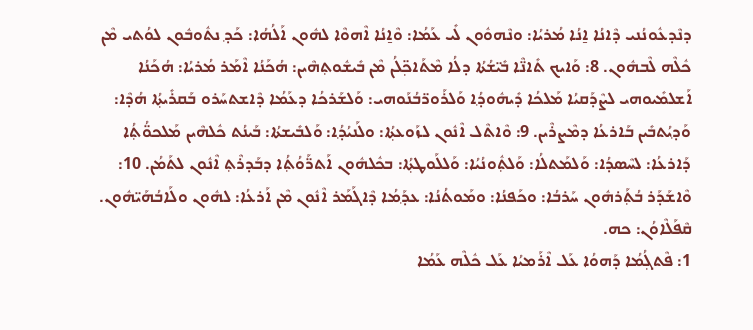ܕܢܶܕܥܽܘܢܳܢܝ ܕܶܐܢܳܐ ܐ̱ܢܳܐ ܡܳܪܝܳܐ: ܘܢܶܗܘܽܘܢ ܠܺܝ ܥܰܡܳܐ: ܘܶܐ̱ܢܳܐ ܐܶܗܘܶܐ ܠܗܽܘܢ ܐܰ‌ܠܳܗܳܐ: ܟܰܕ݂ ܢܬܽܘܒܽܘܢ ܠܘܳܬܝ ܡܶܢ ܟܽܠܶܗ ܠܶܒܗܽܘܢ. 8: ܘܰܐܝܟ ܬܺܐܢ̈ܶܐ ܒܺܝ̈ܫܳܬܳܐ ܕܠܳܐ ܡܶܬܰܐܟ݂̈ܠܳܢ ܡܶܢ ܒܺܝܫܽܘܬ݂ܗܶܝܢ: ܗܳܟܰܢܳܐ ܐܶܡܰܪ ܡܳܪܝܳܐ: ܗܳܟܰܢܳܐ ܐܰܫܠܡܺܝܘܗܝ ܠܨܶܕܰܩܝܳܐ ܡܰܠܟܳܐ ܕܺܝܗܽܘܕ݂ܳܐ ܘܰܠܪܰܘܖ̈ܒܳܢܰܘܗܝ: ܘܰܠܫܰܪܟܳܐ ܕܥܰܡܳܐ ܕܶܐܫܬܚܰܪܘ ܒܰܩܪܺܝܬ݂ܳܐ ܗܳܕܶܐ: ܘܰܕ݂ܝܳܬܒܺܝܢ ܒܰܐܪܥܳܐ ܕܡܶܨܪܶܝܢ. 9: ܘܶܐܬܶܠ ܐܶܢܽܘܢ ܠܙܰܘܥܬ݂ܳܐ: ܘܠܰܢܝܳܕ݂ܳܐ: ܘܰܠܒܺܝܫܬܳܐ: ܒܰܝܢܳܬ ܟܽܠܗܶܝܢ ܡܰܠܟܘ̈ܳܬ݂ܳܐ ܕܰܐܪܥܳܐ: ܠܚܶܣܕܳܐ: ܘܰܠܡܰܬܠܳܐ: ܘܰܠܬ݂ܽܘܢܳܝܳܐ: ܘܰܠܠܰܘܛܬ݂ܳܐ: ܒܟܽܠܗܽܘܢ ܐܰܬܖ̈ܰܘܳܬ݂ܳܐ ܕܒܰܕܪܶܬ݂ ܐܶܢܽܘܢ ܠܬܰܡܳܢ. 10: ܘܶܐܫܰܕܰܪ ܒܳܬ݂ܰܪܗܽܘܢ ܚܰܪܒܳܐ: ܘܟܰܦܢܳܐ: ܘܡܰܘܬܳܢܳܐ: ܥܕ݂ܰܡܳܐ ܕܶܐܓܰܡܰܪ ܐܶܢܽܘܢ ܡܶܢ ܐܰܪܥܳܐ: ܠܗܽܘܢ ܘܠܰܐܒܳܗܰܝ̈ܗܽܘܢ.
ܩܶܦܰܠܶܐܘܳܢ: ܟܗ.
1: ܦܶܬܓ݂ܳܡܳܐ ܕܰܗܘܳܐ ܥܰܠ ܐܶܪܰܡܝܳܐ ܥܰܠ ܟܽܠܶܗ ܥܰܡܳܐ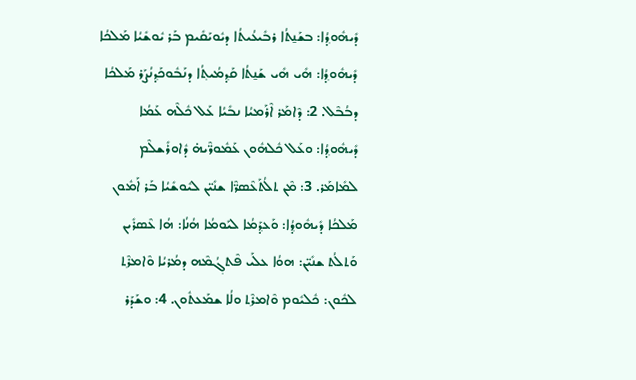ܕܺܝܗܽܘܕ݂ܳܐ: ܒܫܰܢ̱ܬܳܐ ܪܒܺܝܥܳܝܬܳܐ ܕܝܽܘܝܰܩܺܝܡ ܒܰܪ ܝܽܘܫܺܝܳܐ ܡܰܠܟܳܐ ܕܺܝܗܽܘܕ݂ܳܐ: ܗܺܝ ܗܺܝ ܫܰܢ̱ܬܳܐ ܩܰܕ݂ܡܳܝܬ݂ܳܐ ܕܢܰܒܽܘܟܰܕ݂ܢܳܨܰܪ ܡܰܠܟܳܐ ܕܒܳܒܶܠ. 2: ܕܶܐܡܰܪ ܐܶܪܰܡܝܳܐ ܢܒܺܝܳܐ ܥܰܠ ܟܽܠܶܗ ܥܰܡܳܐ ܕܺܝܗܽܘܕ݂ܳܐ: ܘܥܰܠ ܟܽܠܗܽܘܢ ܥܰܡܽܘܖ̈ܶܝܗ̇ ܕܽܐܘܪܺܫܠܶܡ ܠܡܺܐܡܰܪ. 3: ܡܶܢ ܬܠܳܬܰܥܶܣܖ̈ܶܐ ܫܢܺܝ̈ܢ ܠܝܽܘܫܺܝܳܐ ܒܰܪ ܐܰܡܽܘܢ ܡܰܠܟܳܐ ܕܺܝܗܽܘܕ݂ܳܐ: ܘܰܥܕ݂ܰܡܳܐ ܠܝܰܘܡܳܐ ܗܳܢܳܐ: ܗܳܐ ܥܶܣܪܺܝܢ ܘܰܬܠܳܬ ܫܢܺܝ̈ܢ: ܗܘܳܐ ܥܠܰܝ ܦܶܬܓ݂ܳܡܶܗ ܕܡܳܪܝܳܐ ܘܶܐܡܪܶܬ݂ ܠܟܽܘܢ: ܟܽܠܝܽܘܡ ܘܶܐܡܪܶܬ݂ ܘܠܳܐ ܫܡܰܥܬܽܘܢ. 4: ܘܫܰܕܰܪ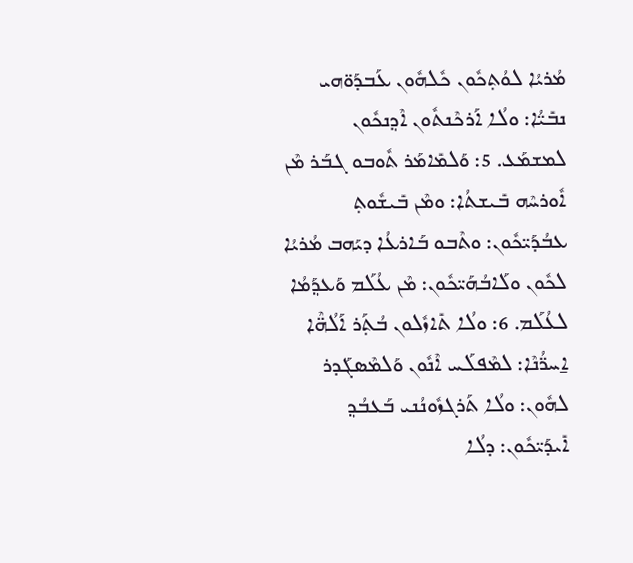ܡܳܪܝܳܐ ܠܘܳܬ݂ܟܽܘܢ ܟܽܠܗܽܘܢ ܥܰܒܕܰܘ̈ܗܝ ܢܒܺܝ̈ܳܐ: ܘܠܳܐ ܐܰܪܟܶܢܬܽܘܢ ܐܶܕ݂ܢܟܽܘܢ ܠܡܫܡܰܥ. 5: ܘܰܠܡܺܐܡܰܪ ܬܽܘܒܘ ܓܒܰܪ ܡܶܢ ܐܽܘܪܚܶܗ ܒܺܝܫܬܳܐ: ܘܡܶܢ ܒܺܝܫܽܘܬ݂ ܥܒܳܕܰܝ̈ܟܽܘܢ: ܘܬܶܒܘ ܒܰܐܪܥܳܐ ܕܝܰܗܒ ܡܳܪܝܳܐ ܠܟܽܘܢ ܘܠܰܐܒܳܗܰܝ̈ܟܽܘܢ: ܡܶܢ ܥܳܠܰܡ ܘܰܥܕ݂ܰܡܳܐ ܠܥܳܠܰܡ. 6: ܘܠܳܐ ܬܺܐܙܽܠܘܢ ܒܳܬ݂ܰܪ ܐܰܠܳܗ̈ܶܐ ܐ̱ܚܖ̈ܳܢܶܐ: ܠܡܶܦܠܰܚ ܐܶܢܽܘܢ ܘܰܠܡܶܣܓܰܕܪ ܠܗܽܘܢ: ܘܠܳܐ ܬܰܪܓܙܽܘܢܳܢܝ ܒܰܥܒܳܕ݂ ܐܺܝܕܰܝ̈ܟܽܘܢ: ܕܠܳܐ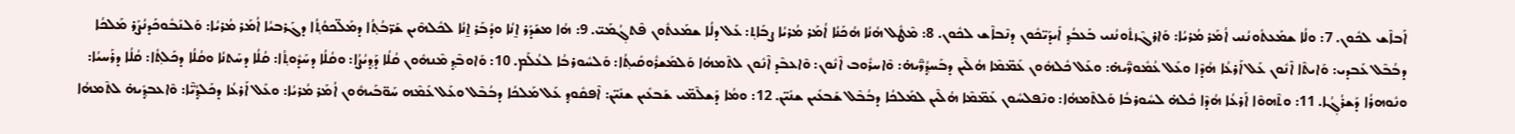ܐܰܒܐܶܫ ܠܟܽܘܢ. 7: ܘܠܳܐ ܫܡܰܥܬܽܘܢܳܢܝ ܐܳܡܰܪ ܡܳܪܝܳܐ: ܘܰܐܪܓܶܙܬܽܘܢܳܢܝ ܒܰܥܒܳܕ݂ ܐܺܝܕܰܝ̈ܟܽܘܢ ܕܢܶܒܐܶܫ ܠܟܽܘܢ. 8: ܡܶܛܽܠ ܗܳܢܳܐ ܗܳܟܰܢܳܐ ܐܳܡܰܪ ܡܳܪܝܳܐ ܨܒܰܐܬ݂: ܥܰܠ ܕܠܳܐ ܫܡܰܥܬܽܘܢ ܦܶܬܓ݂ܳܡܰܝ̈. 9: ܗܳܐ ܡܫܰܕܰܪ ܐ̱ܢܳܐ ܘܕܳܒܰܪ ܐ̱ܢܳܐ ܠܟܽܠܗܶܝܢ ܫܰܖ̈ܒܳܬ݂ܳܐ ܕܡܰܠ̈ܟܘܳܬ݂ܳܐ ܕܓܰܪܒܝܳܐ ܐܳܡܰܪ ܡܳܪܝܳܐ: ܘܰܠܢܰܒܽܘܟܰܕܢܳܨܰܪ ܡܰܠܟܳܐ ܕܒܳܒܶܠ ܥܰܒܕܝ: ܘܰܐܝܬܶܐ ܐܶܢܽܘܢ ܥܰܠ ܐܰܪܥܳܐ ܗܳܕܶܐ ܘܥܰܠ ܥܳܡܽܘܖ̈ܶܝܗ̇: ܘܥܰܠ ܟܽܠܗܽܘܢ ܥܰܡ̈ܡܶܐ ܗܳܠܶܝܢ ܕܒܰܚܕ݂ܳܖ̈ܶܝܗ̇: ܘܶܐܚܪܽܘܒ ܐܶܢܽܘܢ: ܘܶܐܥܒܶܕ ܐܶܢܽܘܢ ܠܬܶܡܗܳܐ ܘܰܠܡܰܫܪܽܘܩܺܝܬ݂ܳܐ: ܘܰܠܚܽܘܪܒܳܐ ܠܥܳܠܰܡ. 10: ܘܰܐܘܒܶܕ݂ ܡܶܢܗܽܘܢ ܩܳܠܳܐ ܕܰܕ݂ܝܳܨܳܐ: ܘܩܳܠܳܐ ܕܚܰܕܽܘܬ݂ܳܐ: ܩܳܠܳܐ ܕܚܰܬܢܳܐ ܘܩܳܠܳܐ ܕܟܰܠܬ݂ܳܐ: ܩܳܠܳܐ ܕܪܰܚܝܳܐ: ܘܢܽܘܗܪܳܐ ܕܰܫܪܳܓ݂ܳܐ. 11: ܘܬܶܗܘܶܐ ܐܰܪܥܳܐ ܗܳܕܶܐ ܟܽܠܗ̇ ܠܚܽܘܪܒܳܐ ܘܰܠܬܶܡܗܳܐ: ܘܢܶܦܠܚܽܘܢ ܥܰܡ̈ܡܶܐ ܗܳܠܶܝܢ ܠܡܰܠܟܳܐ ܕܒܳܒܶܠ ܫܰܒܥܺܝܢ ܫܢܺܝ̈ܢ. 12: ܘܡܳܐ ܕܰܫܠܶܡ̈ܝ ܫܰܒܥܺܝܢ ܫܢܺܝ̈ܢ: ܐܶܦܩܽܘܕ݂ ܥܰܠ ܡܰܠܟܳܐ ܕܒܳܒܶܠ ܘܥܰܠ ܥܰܡܶܗ ܚܰܘ̈ܒܰܝܗܽܘܢ ܐܳܡܰܪ ܡܳܪܝܳܐ: ܘܥܰܠ ܐܰܪܥܳܐ ܕܟܰܠܕ݂ܳܝ̈ܶܐ: ܘܶܐܥܒܕ݂ܺܝܗ̇ ܠܬܶܡܗܳܐ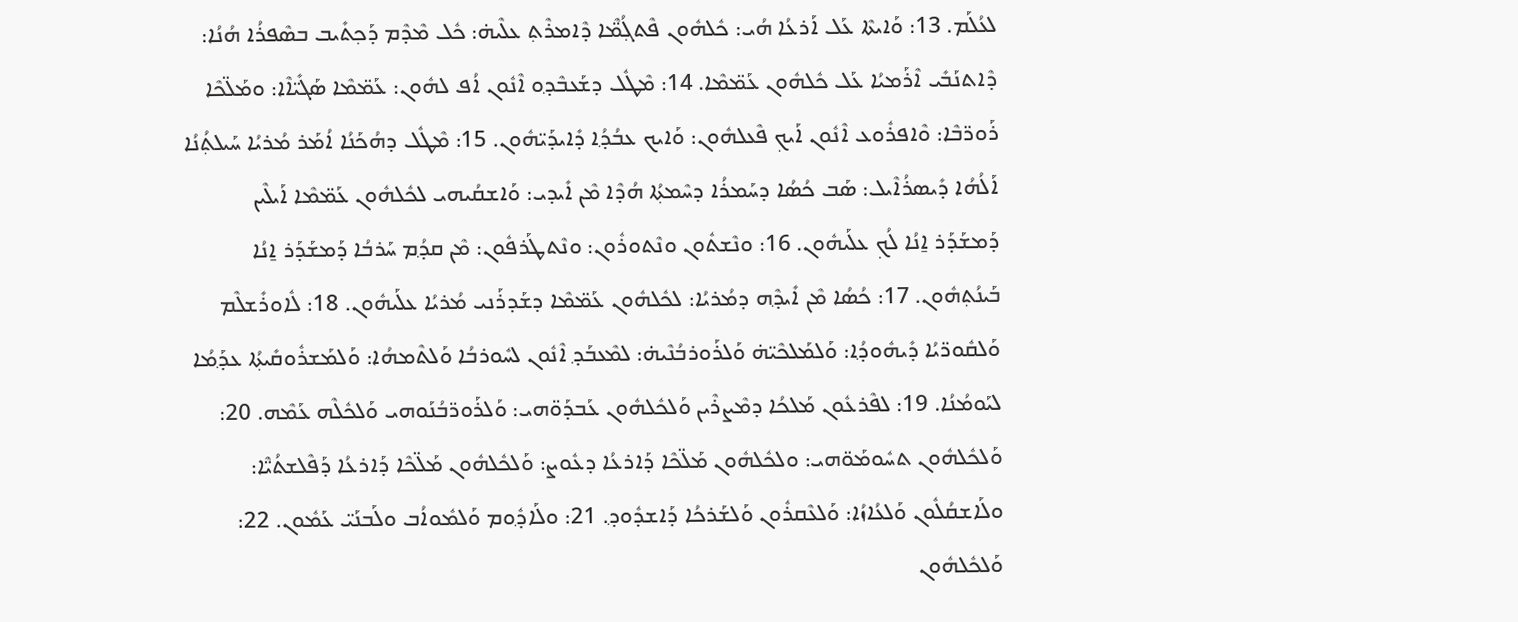ܠܥܳܠܰܡ. 13: ܘܰܐܝܬܶܐ ܥܰܠ ܐܰܪܥܳܐ ܗܳܝ: ܟܽܠܗܽܘܢ ܦܶܬܓ݂ܳܡ̈ܶܐ ܕܶܐܡܪܶܬ݂ ܥܠܶܝܗ̇: ܟܽܠ ܡܶܕܶܡ ܕܰܟ݂ܬܺܝܒ ܒܣܶܦܪܳܐ ܗܳܢܳܐ: ܕܶܐܬܢܰܒܺܝ ܐܶܪܰܡܝܳܐ ܥܰܠ ܟܽܠܗܽܘܢ ܥܰܡ̈ܡܶܐ. 14: ܡܶܛܽܠ ܕܫܰܥܒܶܕ݂ܘ ܐܶܢܽܘܢ ܐܳܦ ܠܗܽܘܢ: ܥܰܡ̈ܡܶܐ ܣܰܓܺܝ̈ܐܶܐ: ܘܡܰܠ̈ܟܶܐ ܪܰܘܖ̈ܒܶܐ: ܘܶܐܦܪܽܘܥ ܐܶܢܽܘܢ ܐܰܝܟ݂ ܦܶܥܠܗܽܘܢ: ܘܰܐܝܟ ܥܒܳܕ݂ܳܐ ܕܺܐܝܕܰܝ̈ܗܽܘܢ. 15: ܡܶܛܽܠ ܕܗܳܟܰܢܳܐ ܐܳܡܰܪ ܡܳܪܝܳܐ ܚܰܝܠܬ݂ܳܢܳܐ ܐܰ‌ܠܳܗܳܐ ܕܺܝܣܪܳܐܶܝܠ: ܣܰܒ ܟܳܣܳܐ ܕܚܰܡܪܳܐ ܕܚܶܡܬ݂ܳܐ ܗܳܕܶܐ ܡܶܢ ܐܺܝܕܝ: ܘܰܐܫܩܳܝܗܝ ܠܟܽܠܗܽܘܢ ܥܰܡ̈ܡܶܐ ܐܰܝܠܶܝܢ ܕܰܡܫܰܕܰܪ ܐ̱ܢܳܐ ܠܳܟ݂ ܥܠܰܝܗܽܘܢ. 16: ܘܢܶܫܬܽܘܢ ܘܢܶܬܘܪܽܘܢ: ܘܢܶܬܛܰܪܦܽܘܢ: ܡܶܢ ܩܕ݂ܳܡ ܚܰܪܒܳܐ ܕܰܡܫܰܕܰܪ ܐ̱ܢܳܐ ܒܰܝܢܳܬ݂ܗܽܘܢ. 17: ܟܳܣܳܐ ܡܶܢ ܐܺܝܕ݂ܶܗ ܕܡܳܪܝܳܐ: ܠܟܽܠܗܽܘܢ ܥܰܡ̈ܡܶܐ ܕܫܰܕܪܰܢܝ ܡܳܪܝܳܐ ܥܠܰܝܗܽܘܢ. 18: ܠܽܐܘܪܺܫܠܶܡ ܘܰܠܩܽܘܖ̈ܝܳܐ ܕܺܝܗܽܘܕ݂ܳܐ: ܘܰܠܡܰܠܟܶܝ̈ܗ̇ ܘܰܠܪܰܘܪܒܳܢܶܝܗ̇: ܠܡܶܥܒܰܕ݂ ܐܶܢܽܘܢ ܠܚܽܘܪܒܳܐ ܘܰܠܬܶܡܗܳܐ: ܘܰܠܡܰܫܪܽܘܩܺܝܬ݂ܳܐ ܥܕ݂ܰܡܳܐ ܠܝܰܘܡܳܢܳܐ. 19: ܠܦܶܪܥܽܘܢ ܡܰܠܟܳܐ ܕܡܶܨܪܶܝܢ ܘܰܠܟܽܠܗܽܘܢ ܥܰܒܕܰܘ̈ܗܝ: ܘܰܠܪܰܘܖ̈ܒܳܢܰܘܗܝ ܘܰܠܟܽܠܶܗ ܥܰܡܶܗ. 20: ܘܰܠܟܽܠܗܽܘܢ ܬܚܽܘܡܰܘ̈ܗܝ: ܘܠܟܽܠܗܽܘܢ ܡܰܠ̈ܟܶܐ ܕܰܐܪܥܳܐ ܕܥܽܘܨ: ܘܰܠܟܽܠܗܽܘܢ ܡܰܠ̈ܟܶܐ ܕܰܐܪܥܳܐ ܕܰܦܶܠܫܬܳܝ̈ܶܐ: ܘܠܰܐܫܩܳܠܽܘܢ ܘܰܠܥܳܐܙܳܐ: ܘܰܠܥܶܩܪܽܘܢ ܘܰܠܫܰܪܟܳܐ ܕܰܐܫܕܽܘܕ݂. 21: ܘܠܰܐܕ݂ܽܘܡ ܘܰܠܡܽܘܐܳܒ ܘܠܰܒܢܰܝ̈ ܥܰܡܽܘܢ. 22: ܘܰܠܟܽܠܗܽܘܢ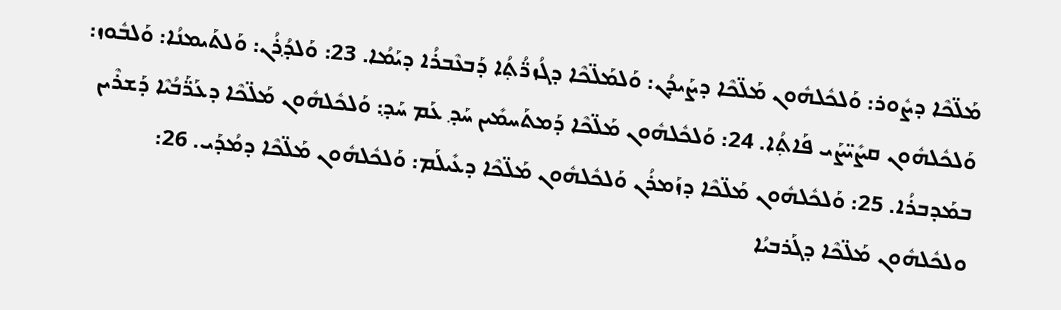ܡܰܠ̈ܟܶܐ ܕܨܽܘܪ: ܘܰܠܟܽܠܗܽܘܢ ܡܰܠ̈ܟܶܐ ܕܨܰܝܕܳܢ: ܘܰܠܡܰܠ̈ܟܶܐ ܕܓܳܙܖ̈ܳܬ݂ܳܐ ܕܰܒܥܶܒܪܳܐ ܕܝܰܡܳܐ. 23: ܘܰܠܕ݂ܳܪܳܢ: ܘܰܠܬܰܝܡܢܳܐ: ܘܰܠܒܽܘܙ: ܘܰܠܟܽܠܗܽܘܢ ܩܨܺܝ̈ܨܰܝ ܦܰܐܬ݂ܳܐ. 24: ܘܰܠܟܽܠܗܽܘܢ ܡܰܠ̈ܟܶܐ ܕܰܡܬܰܚܡܺܝܢ ܚܰܕ݂ ܥܰܡ ܚܰܕ݂: ܘܰܠܟܽܠܗܽܘܢ ܡܰܠ̈ܟܶܐ ܕܥܰܖ̈ܰܒܳܝܶܐ ܕܰܫܪܶܝܢ ܒܡܰܕܒܪܳܐ. 25: ܘܰܠܟܽܠܗܽܘܢ ܡܰܠ̈ܟܶܐ ܕܙܰܡܪܳܢ ܘܰܠܟܽܠܗܽܘܢ ܡܰܠ̈ܟܶܐ ܕܥܺܝܠܰܡ: ܘܰܠܟܽܠܗܽܘܢ ܡܰܠ̈ܟܶܐ ܕܡܳܕܰܝ. 26: ܘܠܟܽܠܗܽܘܢ ܡܰܠ̈ܟܶܐ ܕܓܰܪܒܝܳܐ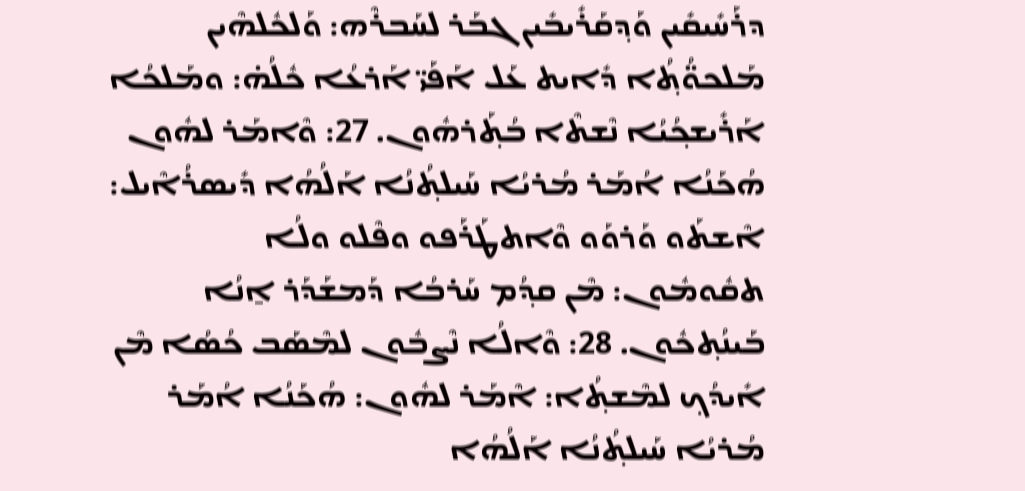ܕܪܰܚܺܝܩܺܝܢ ܘܰܕ݂ܩܰܪܺܝܒܺܝܢ ܓܒܰܪ ܠܚܰܒܪܶܗ: ܘܰܠܟܽܠܗܶܝܢ ܡܰܠܟܘ̈ܳܬ݂ܳܐ ܕܺܐܝܬ ܥܰܠ ܐܰܦܰܝ̈ ܐܰܪܥܳܐ ܟܽܠܳܗ̇: ܘܡܰܠܟܳܐ ܐܰܪܺܝܫܟ݂ܳܝܳܐ ܢܶܫܬܶܐ ܒܳܬ݂ܰܪܗܽܘܢ. 27: ܘܶܐܡܰܪ ܠܗܽܘܢ ܗܳܟܰܢܳܐ ܐܳܡܰܪ ܡܳܪܝܳܐ ܚܰܝܠܬ݂ܳܢܳܐ ܐܰ‌ܠܳܗܳܐ ܕܺܝܣܪܳܐܶܝܠ: ܐܶܫܬܰܘ ܘܰܪܘܰܘ ܘܶܐܬܛܰܪܰܦܘ ܘܦܶܠܘ ܘܠܳܐ ܬܩܽܘܡܽܘܢ: ܡܶܢ ܩܕ݂ܳܡ ܚܰܪܒܳܐ ܕܰܡܫܰܕܰܪ ܐ̱ܢܳܐ ܒܰܝܢܳܬ݂ܟܽܘܢ. 28: ܘܶܐܠܳܐ ܢܶܨܒܽܘܢ ܠܡܶܣܰܒ ܟܳܣܳܐ ܡܶܢ ܐܺܝܕܳܟ݂ ܠܡܶܫܬ݂ܳܐ: ܐܶܡܰܪ ܠܗܽܘܢ: ܗܳܟܰܢܳܐ ܐܳܡܰܪ ܡܳܪܝܳܐ ܚܰܝܠܬ݂ܳܢܳܐ ܐܰ‌ܠܳܗܳܐ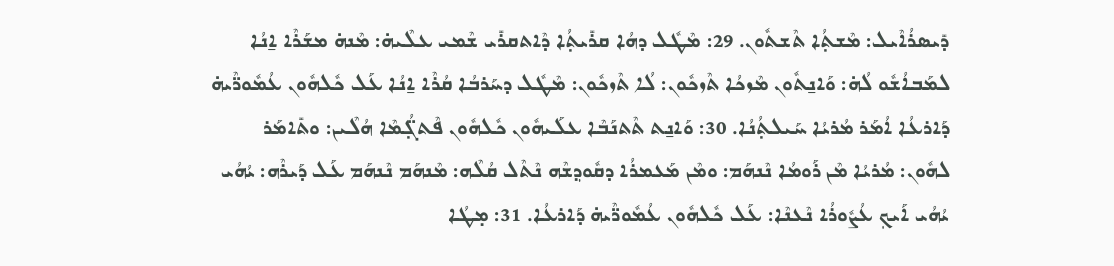ܕܺܝܣܪܳܐܶܝܠ: ܡܶܫܬ݂ܳܐ ܬܶܫܬܽܘܢ. 29: ܡܶܛܽܠ ܕܗܳܐ ܩܪܺܝܬ݂ܳܐ ܕܶܐܬܩܪܺܝ ܫܶܡܝ ܥܠܶܝܗ̇: ܡܶܢܗ̇ ܡܫܰܪܶܐ ܐ̱ܢܳܐ ܠܡܰܒܐܳܫܽܘ ܠܳܗ̇: ܘܰܐܢ̱ܬܽܘܢ ܡܶܙܟܳܐ ܬܶܙܟܽܘܢ: ܠܳܐ ܬܶܙܟܽܘܢ: ܡܶܛܽܠ ܕܚܰܪܒܳܐ ܩܳܪܶܐ ܐ̱ܢܳܐ ܥܰܠ ܟܽܠܗܽܘܢ ܥܳܡܽܘܖ̈ܶܝܗ̇ ܕܰܐܪܥܳܐ ܐܳܡܰܪ ܡܳܪܝܳܐ ܚܰܝܠܬ݂ܳܢܳܐ. 30: ܘܰܐܢ̱ܬ ܬܶܬܢܰܒܶܐ ܥܠܰܝܗܽܘܢ ܟܽܠܗܽܘܢ ܦܶܬܓ݂̈ܳܡܶܐ ܗܳܠܶܝܢ: ܘܬܺܐܡܰܪ ܠܗܽܘܢ: ܡܳܪܝܳܐ ܡܶܢ ܪܰܘܡܳܐ ܢܶܢܗܰܡ: ܘܡܶܢ ܡܰܥܡܪܳܐ ܕܩܽܘܕ݂ܫܶܗ ܢܶܬܶܠ ܩܳܠܶܗ: ܡܶܢܗܰܡ ܢܶܢܗܰܡ ܥܰܠ ܕܰܝܪܶܗ: ܝܳܗܳܝ ܝܳܗܳܝ ܐܰܝܟ݂ ܥܳܨܽܘܪܳܐ ܢܶܥܢܶܐ: ܥܰܠ ܟܽܠܗܽܘܢ ܥܳܡܽܘܖ̈ܶܝܗ̇ ܕܰܐܪܥܳܐ. 31: ܡ̣ܛܳܐ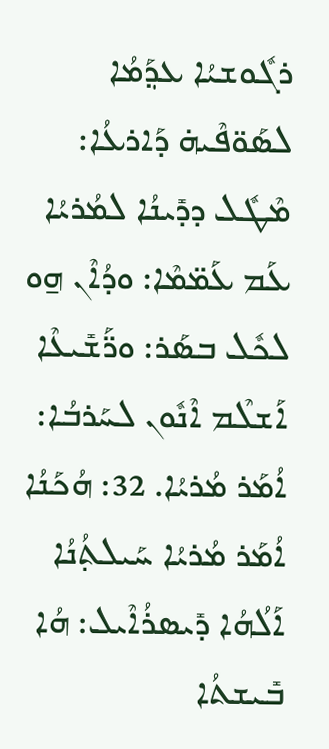ܪܓܽܘܫܝܳܐ ܥܕ݂ܰܡܳܐ ܠܣܰܘ̈ܦܶܝܗ̇ ܕܰܐܪܥܳܐ: ܡܶܛܽܠ ܕܕܺܝܢܳܐ ܠܡܳܪܝܳܐ ܥܰܡ ܥܰܡ̈ܡܶܐ: ܘܕܳܐܶܢ ܗ̱ܘ ܠܟܽܠ ܒܣܰܪ: ܘܖ̈ܰܫܺܝܥܶܐ ܐܰܫܠܶܡ ܐܶܢܽܘܢ ܠܚܰܪܒܳܐ: ܐܳܡܰܪ ܡܳܪܝܳܐ. 32: ܗܳܟܰܢܳܐ ܐܳܡܰܪ ܡܳܪܝܳܐ ܚܰܝܠܬ݂ܳܢܳܐ ܐܰ‌ܠܳܗܳܐ ܕܺܝܣܪܳܐܶܝܠ: ܗܳܐ ܒܺܝܫܬܳܐ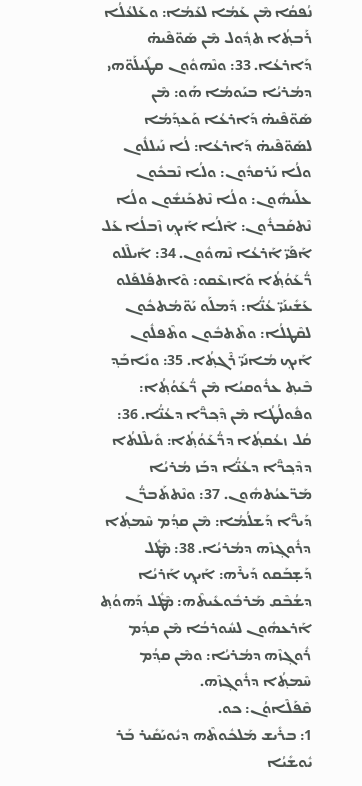ܢܳܦܩܳܐ ܡܶܢ ܥܰܡܳܐ ܠܥܰܡܳܐ: ܘܥܰܠܥܳܠܳܐ ܪܰܒܬ݂ܳܐ ܬܕ݂ܽܘܠ ܡܶܢ ܣܰܘ̈ܦܶܝܗ̇ ܕܰܐܪܥܳܐ. 33: ܘܢܶܗܘܽܘܢ ܩܛܺܝܠܰܘ̈ܗܝ ܕܡܳܪܝܳܐ ܒܝܰܘܡܳܐ ܗܰܘ: ܡܶܢ ܣܰܘ̈ܦܶܝܗ̇ ܕܰܐܪܥܳܐ ܘܰܥܕ݂ܰܡܳܐ ܠܣܰܘ̈ܦܶܝܗ̇ ܕܰܐܪܥܳܐ: ܠܳܐ ܢܰܝܠܠܽܘܢ ܘܠܳܐ ܢܰܪܩܕܽܘܢ: ܘܠܳܐ ܢܶܒܟܽܘܢ ܥܠܰܝܗܽܘܢ: ܘܠܳܐ ܢܶܬܟܰܢܫܽܘܢ ܘܠܳܐ ܢܶܬܩܰܒܪܽܘܢ: ܐܶܠܳܐ ܐܰܝܟ݂ ܙܶܒܠܳܐ ܥܰܠ ܐܰܦܰܝ̈ ܐܰܪܥܳܐ ܢܶܗܘܽܘܢ. 34: ܐܰܝܠܶܠܘ ܖ̈ܳܥܰܘܳܬ݂ܳܐ ܘܰܐܙܥܶܩܘ: ܘܶܐܬܦܰܠܦܰܠܘ ܥܰܫܺܝܢܰܝ̈ ܥܳܢ̈ܳܐ: ܕܰܡܠܰܘ ܝܰܘ̈ܡܳܬܟܽܘܢ ܠܩܶܛܠܳܐ: ܘܬܶܬܒܽܘܢ ܘܬܶܦܠܽܘܢ ܐܰܝܟ݂ ܡܳܐܢܰܝ̈ ܪܶܓܬ݂ܳܐ. 35: ܘܢܺܐܒܰܕ݂ ܒܶܝܬ݂ ܥܪܽܘܩܝܳܐ ܡܶܢ ܖ̈ܳܥܰܘܳܬ݂ܳܐ: ܘܦܽܘܠܳܛܳܐ ܡܶܢ ܕܶܟ݂ܖ̈ܶܐ ܕܥܳܢ̈ܳܐ. 36: ܩܳܠ ܙܥܳܩܬ݂ܳܐ ܕܖ̈ܳܥܰܘܳܬ݂ܳܐ: ܘܺܝܠܶܠܬܳܐ ܕܕܶܟ݂ܖ̈ܶܐ ܕܥܳܢ̈ܳܐ ܕܒܰܙ ܡܳܪܝܳܐ ܡܰܖ̈ܥܝܳܬܗܽܘܢ. 37: ܘܢܶܬܬܰܒܖ̈ܳܢ ܕܰܝܖ̈ܶܐ ܕܰܫܠܳܡܳܐ: ܡܶܢ ܩܕ݂ܳܡ ܚܶܡܬ݂ܳܐ ܕܪܽܘܓ݂ܙܶܗ ܕܡܳܪܝܳܐ. 38: ܡܶܛܽܠ ܕܰܫ̣ܒܰܩܘ ܕܰܝܪܶܗ: ܐܰܝܟ݂ ܐܰܪܝܳܐ ܕܫܳܒܶܩ ܡܰܪܒܽܘܥܺܝܬܶܗ: ܡܶܛܽܠ ܕܰܗܘܳܬ݂ ܐܰܪܥܗܽܘܢ ܠܚܽܘܪܒܳܐ ܡܶܢ ܩܕ݂ܳܡ ܪܽܘܓ݂ܙܶܗ ܕܡܳܪܝܳܐ: ܘܡܶܢ ܩܕ݂ܳܡ ܚܶܡܬ݂ܳܐ ܕܪܽܘܓ݂ܙܶܗ.
ܩܶܦܰܠܶܐܘܳܢ: ܟܘ.
1: ܒܪܺܝܫ ܡܰܠܟܽܘܬܶܗ ܕܝܽܘܝܰܩܺܝܪ ܒܰܪ ܝܽܘܫܺܝܳܐ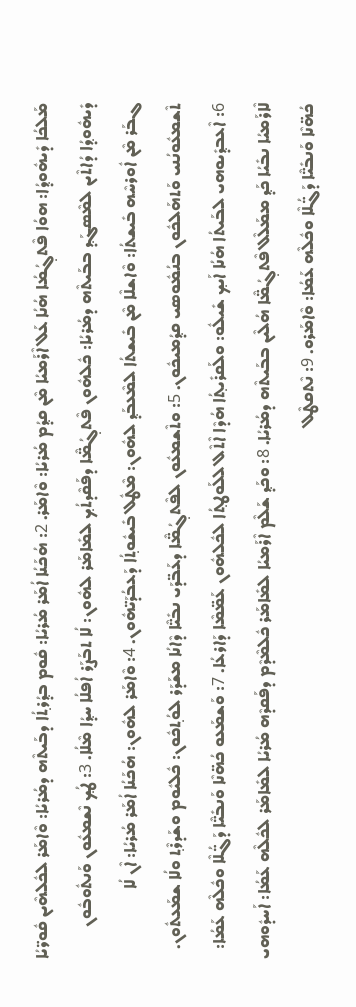ܡܰܠܟܳܐ ܕܺܝܗܽܘܕ݂ܳܐ: ܗܘܳܐ ܦܶܬܓ݂ܳܡܳܐ ܗܳܢܳܐ ܥܰܠ ܐܶܪܰܡܝܳܐ ܡܶܢ ܩܕ݂ܳܡ ܡܳܪܝܳܐ: ܘܶܐܡܰܪ. 2: ܗܳܟܰܢܳܐ ܐܳܡܰܪ ܡܳܪܝܳܐ: ܩܽܘܡ ܒܕ݂ܳܪܬ݂ܳܐ ܕܒܰܝܬܶܗ ܕܡܳܪܝܳܐ: ܘܶܐܡܰܪ ܠܟܽܠܗܶܝܢ ܩܽܘܖ̈ܝܳܐ ܕܺܝܗܽܘܕ݂ܳܐ ܕܳܐܬܶܝܢ ܠܡܶܣܓܰܕ݂ ܒܒܰܝܬܶܗ ܕܡܳܪܝܳܐ: ܟܽܠܗܽܘܢ ܦܶܬܓ݂ܳܡ̈ܶܐ ܕܦܰܩܶܕܬܳܟ݂ ܠܡܺܐܡܰܪ ܠܗܽܘܢ: ܠܳܐ ܬܒܰܨܰܪ ܐܳܦܠܳܐ ܚܕ݂ܳܐ ܡܶܠܳܐ. 3: ܛܳܟ݂ ܢܶܫܡܥܽܘܢ ܘܰܢܬܽܘܒܽܘܢ ܓܒܰܪ ܡܶܢ ܐܽܘܪܚܶܗ ܒܺܝܫܬܳܐ: ܘܶܐܫܠܶܐ ܡܶܢ ܒܺܝܫܬܳܐ ܠܡܶܥܒܰܕ݂ ܠܗܽܘܢ: ܡܶܛܽܠ ܒܺܝܫܽܘܬ݂ܳܐ ܕܰܥܒܳܕܰܝ̈ܗܽܘܢ. 4: ܘܶܐܡܰܪ ܠܗܽܘܢ: ܗܳܟܰܢܳܐ ܐܳܡܰܪ ܡܳܪܝܳܐ: ܐܶܢ ܠܳܐ ܬܶܫܡܥܽܘܢܳܢܝ ܘܰܬܗܰܠܟܽܘܢ ܒܢܳܡܽܘܣܝ ܩܕ݂ܳܡܝܟܽܘܢ. 5: ܘܬܶܫܡܥܽܘܢ ܠܦܶܬܓ݂ܳܡ̈ܶܐ ܕܥܰܒ̈ܕܰܝ ܢܒܺܝ̈ܶܐ ܕܶܐܢܳܐ ܡܫܰܕܰܪ ܠܘܳܬ݂ܟܽܘܢ: ܟܽܠܝܽܘܡ ܘܫܰܕܪܶܬ݂ ܘܠܳܐ ܫܡܰܥܬܽܘܢ. 6: ܐܶܥܒܕ݂ܺܝܘܗܝ ܠܒܰܝܬܳܐ ܗܳܢܳܐ ܐܰܝܟ݂ ܫܺܝܠܽܘ: ܘܠܰܩܪܺܝܬ݂ܳܐ ܗܳܕܶܐ ܐܶܬܶܠ ܠܠܰܘܛܬ݂ܳܐ ܠܟܽܠܗܽܘܢ ܥܰܡ̈ܡܶܐ ܕܰܐܪܥܳܐ. 7: ܘܰܫܡܰܥܘ ܟܳܗ̈ܢܶܐ ܘܰܢܒܺܝ̈ܶܐ ܕܰܓ̈ܳܠܶܐ ܘܟܽܠܶܗ ܥܰܡܳܐ: ܠܶܐܪܰܡܝܳܐ ܢܒܺܝܳܐ ܟܰܕ݂ ܡܡܰܠܶܠ ܦܶܬܓ݂ܳܡ̈ܶܐ ܗܳܠܶܝܢ ܒܒܰܝܬܶܗ ܕܡܳܪܝܳܐ. 8: ܘܟܰܕ݂ ܫܰܠܶܡ ܐܶܪܰܡܝܳܐ ܠܡܺܐܡܰܪ ܟܽܠܡܶܕܶܡ ܕܦܰܩܕܶܗ ܡܳܪܝܳܐ ܠܡܺܐܡܰܪ ܠܟܽܠܶܗ ܥܰܡܳܐ: ܐܰܚܕܽܘܗܝ ܟܳܗ̈ܢܶܐ ܘܰܢܒܺܝ̈ܶܐ ܕܰܓ̈ܳܠܶܐ ܘܟܽܠܶܗ ܥܰܡܳܐ: ܘܶܐܡܰܪܘ. 9: ܢܶܬܩܛܶܠ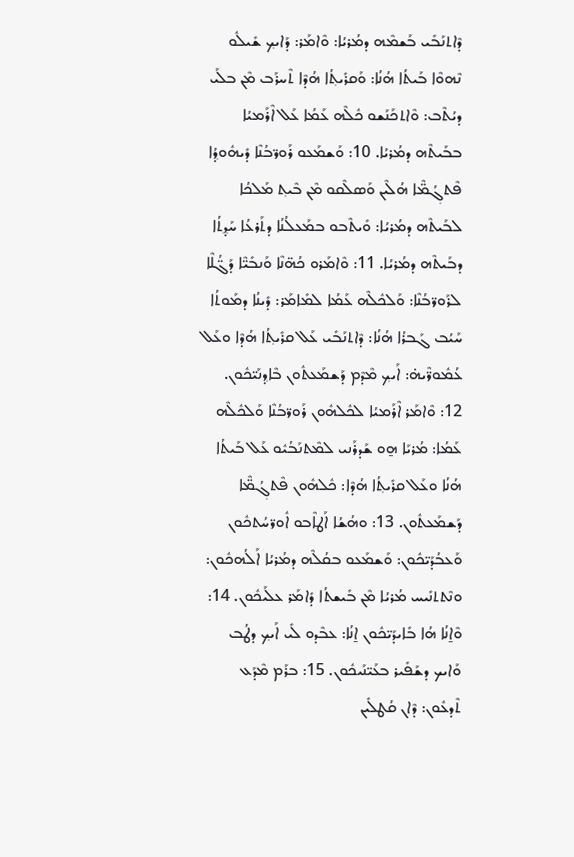ܕܶܐܬܢܰܒܺܝ ܒܰܫܡܶܗ ܕܡܳܪܝܳܐ: ܘܶܐܡܰܪ: ܕܰܐܝܟ݂ ܫܺܝܠܽܘ ܢܶܗܘܶܐ ܒܰܝܬܳܐ ܗܳܢܳܐ: ܘܰܩܪܺܝܬ݂ܳܐ ܗܳܕܶܐ ܬܶܚܪܰܒ ܡܶܢ ܒܠܰܝ ܕܝܳܬܶܒ: ܘܶܐܬܟܰܢܰܫܘ ܟܽܠܶܗ ܥܰܡܳܐ ܥܰܠ ܐܶܪܰܡܝܳܐ ܒܒܰܝܬܶܗ ܕܡܳܪܝܳܐ. 10: ܘܰܫܡܰܥܘ ܪܰܘܖ̈ܒܳܢܶܐ ܕܺܝܗܽܘܕ݂ܳܐ ܦܶܬܓ݂ܳܡ̈ܶܐ ܗܳܠܶܝܢ ܘܰܣܠܶܩܘ ܡܶܢ ܒܶܝܬ݂ ܡܰܠܟܳܐ ܠܒܰܝܬܶܗ ܕܡܳܪܝܳܐ: ܘܺܝܬܶܒܘ ܒܡܰܥܠܳܢܳܐ ܕܬܰܪܥܳܐ ܚܰܕ݂ܬ݂ܳܐ ܕܒܰܝܬܶܗ ܕܡܳܪܝܳܐ. 11: ܘܶܐܡܰܪܘ ܟܳܗ̈ܢܶܐ ܘܰܢܒܺܝ̈ܶܐ ܕܰܓ̈ܳܠܶܐ ܠܪܰܘܖ̈ܒܳܢܶܐ: ܘܰܠܟܽܠܶܗ ܥܰܡܳܐ ܠܡܺܐܡܰܪ: ܕܺܝܢܳܐ ܕܡܰܘܬܳܐ ܚܰܝܳܒ ܓܰܒܪܳܐ ܗܳܢܳܐ: ܕܶܐܬܢܰܒܺܝ ܥܰܠ ܩܪܺܝܬ݂ܳܐ ܗܳܕܶܐ ܘܥܰܠ ܥܳܡܽܘܖ̈ܶܝܗ̇: ܐܰܝܟ݂ ܡܶܕܶܡ ܕܰܫܡܰܥܬܽܘܢ ܒܶܐܕ݂ܢܰܝ̈ܟܽܘܢ. 12: ܘܶܐܡܰܪ ܐܶܪܰܡܝܳܐ ܠܟܽܠܗܽܘܢ ܪܰܘܖ̈ܒܳܢܶܐ ܘܰܠܟܽܠܶܗ ܥܰܡܳܐ: ܡܳܪܝܰܐ ܗ̱ܘ ܫܰܕܪܰܢܝ ܠܡܶܬܢܰܒܳܝܽܘ ܥܰܠ ܒܰܝܬܳܐ ܗܳܢܳܐ ܘܥܰܠ ܩܪܺܝܬ݂ܳܐ ܗܳܕܶܐ: ܟܽܠܗܽܘܢ ܦܶܬܓ݂ܳܡ̈ܶܐ ܕܰܫܡܰܥܬܽܘܢ. 13: ܘܗܳܫܳܐ ܐܰܛܐܶܒܘ ܐܽܘܖ̈ܚܳܬܟܽܘܢ ܘܰܥܒܳܕܰܝ̈ܟܽܘܢ: ܘܰܫܡܰܥܘ ܒܩܳܠܶܗ ܕܡܳܪܝܳܐ ܐܰܠܳܗܟܽܘܢ: ܘܢܶܬܬܢܺܝܚ ܡܳܪܝܳܐ ܡܶܢ ܒܺܝܫܬܳܐ ܕܺܐܡܰܪ ܥܠܰܝܟܽܘܢ. 14: ܘܶܐ̱ܢܳܐ ܗܳܐ ܒܺܐܝܕܰܝ̈ܟܽܘܢ ܐ̱ܢܳܐ: ܥܒܶܕܘ ܠܺܝ ܐܰܝܟ݂ ܕܛܳܒ ܘܰܐܝܟ ܕܫܰܦܺܝܪ ܒܥܰܝ̈ܢܰܝܟܽܘܢ. 15: ܒܪܰܡ ܡܶܕܰܥ ܬܶܕܥܽܘܢ: ܕܶܐܢ ܩܳܛܠܺܝܢ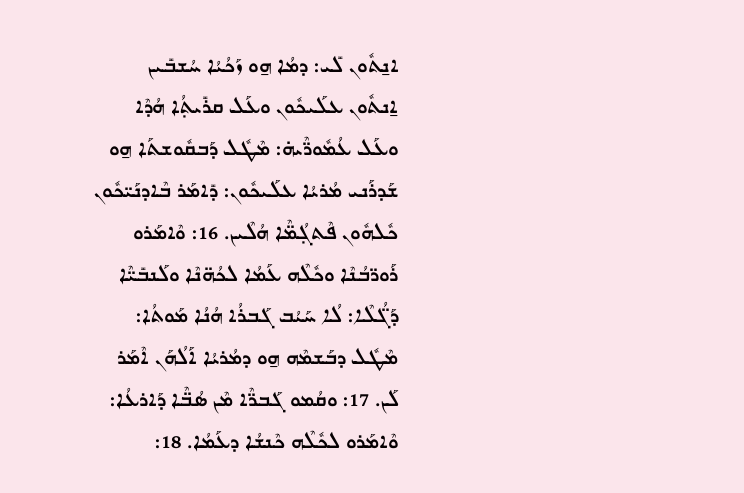ܐܢ̱ܬܽܘܢ ܠܺܝ: ܕܡܳܐ ܗ̱ܘ ܙܰܟܳܝܳܐ ܚܳܫܒܺܝܢ ܐ̱ܢܬܽܘܢ ܥܠܰܝܟܽܘܢ ܘܥܰܠ ܩܪܺܝܬ݂ܳܐ ܗܳܕܶܐ ܘܥܰܠ ܥܳܡܽܘܖ̈ܶܝܗ̇: ܡܶܛܽܠ ܕܰܒܩܽܘܫܬܰܐ ܗ̱ܘ ܫܰܕܪܰܢܝ ܡܳܪܝܳܐ ܥܠܰܝܟܽܘܢ: ܕܺܐܡܰܪ ܒܶܐܕܢܰܝ̈ܟܽܘܢ ܟܽܠܗܽܘܢ ܦܶܬܓ݂ܳܡ̈ܶܐ ܗܳܠܶܝܢ. 16: ܘܶܐܡܰܪܘ ܪܰܘܖ̈ܒܳܢܶܐ ܘܟܽܠܶܗ ܥܰܡܳܐ ܠܟܳܗ̈ܢܶܐ ܘܠܰܢܒܺܝ̈ܶܐ ܕܰܓ̈ܳܠܶܐ: ܠܳܐ ܚܰܝܳܒ ܓܰܒܪܳܐ ܗܳܢܳܐ ܡܰܘܬܳܐ: ܡܶܛܽܠ ܕܒܰܫܡܶܗ ܗ̱ܘ ܕܡܳܪܝܳܐ ܐܰܠܳܗܰܢ ܐܶܡܰܪ ܠܰܢ. 17: ܘܩܳܡܘ ܓܰܒܖ̈ܶܐ ܡܶܢ ܣܳܒ̈ܶܐ ܕܰܐܪܥܳܐ: ܘܶܐܡܰܪܘ ܠܟܽܠܶܗ ܟܶܢܫܳܐ ܕܥܰܡܳܐ. 18: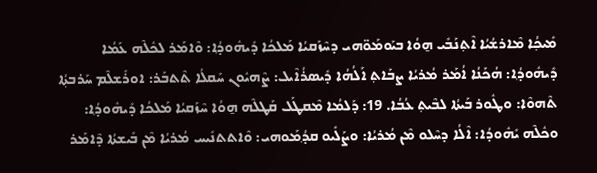ܡܺܝܟ݂ܳܐ ܡܶܐܪܫܳܝܳܐ ܐܶܬ݂ܢܰܒܺܝ ܗ̱ܘܳܐ ܒܝܰܘܡܰܘ̈ܗܝ ܕܚܶܙܰܩܝܳܐ ܡܰܠܟܳܐ ܕܺܝܗܽܘܕ݂ܳܐ: ܘܶܐܡܰܪ ܠܟܽܠܶܗ ܥܰܡܳܐ ܕܺܝܗܽܘܕ݂ܳܐ: ܗܳܟܰܢܳܐ ܐܳܡܰܪ ܡܳܪܝܳܐ ܨܒܰܐܬ݂ ܐܰ‌ܠܳܗܳܐ ܕܺܝܣܪܳܐܶܝܠ: ܨܶܗܝܽܘܢ ܚܰܩܠܳܐ ܬܶܬܒܰܪ: ܐܘܪܺܫܠܶܡ ܚܰܪܒܬ݂ܳܐ ܬܶܗܘܶܐ: ܘܛܽܘܪ ܒܰܝܬܳܐ ܠܒܶܝܬ݂ ܥܳܒܳܐ. 19: ܕܰܠܡܳܐ ܡܶܩܛܰܠ ܩܰܛܠܶܗ ܗ̱ܘܳܐ ܚܶܙܰܩܝܳܐ ܡܰܠܟܳܐ ܕܺܝܗܽܘܕ݂ܳܐ: ܘܟܽܠܶܗ ܝܺܗܽܘܕܳܐ: ܐܶܠܳܐ ܕܚܶܠܘ ܡܶܢ ܡܳܪܝܳܐ: ܘܨܰܠܺܝܘ ܩܕ݂ܳܡܰܘܗܝ: ܘܶܐܬܬܢܺܝܚ ܡܳܪܝܳܐ ܡܶܢ ܒܺܝܫܬܳܐ ܕܶܐܡܰܪ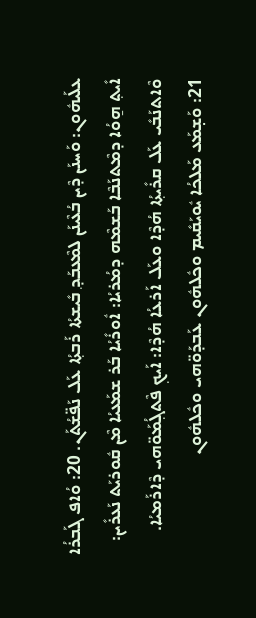ܥܠܰܝܗܽܘܢ: ܘܰܚܢܰܢ ܕܶܝܢ ܒܳܥܶܝܢܰܢ ܠܡܶܥܒܰܕ݂ ܒܺܝܫܬܳܐ ܪܰܒܬ݂ܳܐ ܥܰܠ ܢܰܦ̈ܫܳܬܰܢ. 20: ܘܳܐܦ ܓܰܒܪܳܐ ܐܺܝܬ݂ ܗ̱ܘܳܐ ܕܡܶܬܢܰܒܶܐ ܒܰܫܡܶܗ ܕܡܳܪܝܳܐ: ܐܽܘܪܺܝܳܐ ܒܰܪ ܫܡܰܥܝܳܐ ܡܶܢ ܩܽܘܪܝܰܬ ܢܰܥܪܺܝܢ: ܘܶܐܬܢܰܒܺܝ ܥܰܠ ܩܪܺܝܬ݂ܳܐ ܗܳܕܶܐ ܘܥܰܠ ܐܰܪܥܳܐ ܗܳܕܶܐ: ܐܰܝܟ݂ ܦܶܬܓ݂ܳܡܰܘ̈ܗܝ ܕܶܐܪܰܡܝܳܐ. 21: ܘܰܫ̣ܡܰܥ ܡܰܠܟܳܐ ܝܽܘܝܰܩܺܝܡ ܘܟܽܠܗܽܘܢ ܥܰܒܕܰܘ̈ܗܝ ܘܟܽܠܗܽܘܢ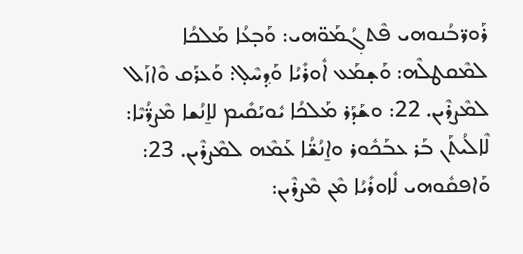ܪܰܘܖ̈ܒܳܢܘܗܝ ܦܶܬܓ݂ܳܡܰܘ̈ܗܝ: ܘܰܒ̣ܥܳܐ ܡܰܠܟܳܐ ܠܡܶܩܛܠܶܗ: ܘܰܫ̣ܡܰܥ ܐܽܘܪܺܝܳܐ ܘܰܕ݂ܚܶܠ̣: ܘܰܥܪܰܩ ܘܶܐܙܰܠ ܠܡܶܨܪܶܝܢ. 22: ܘܫܰܕܰܪ ܡܰܠܟܳܐ ܝܽܘܝܰܩܺܝܡ ܠܐ̱ܢܳܫܐ ܡܶܨܖ̈ܳܝܶܐ: ܠܶܐܠܳܝܬܰܢ ܒܰܪ ܥܒܰܟܽܘܪ ܘܐ̱ܢܳܫ̈ܳܐ ܥܰܡܶܗ ܠܡܶܨܪܶܝܢ. 23: ܘܰܐܦܩܽܘܗܝ ܠܽܐܘܪܺܝܳܐ ܡܶܢ ܡܶܨܪܶܝܢ: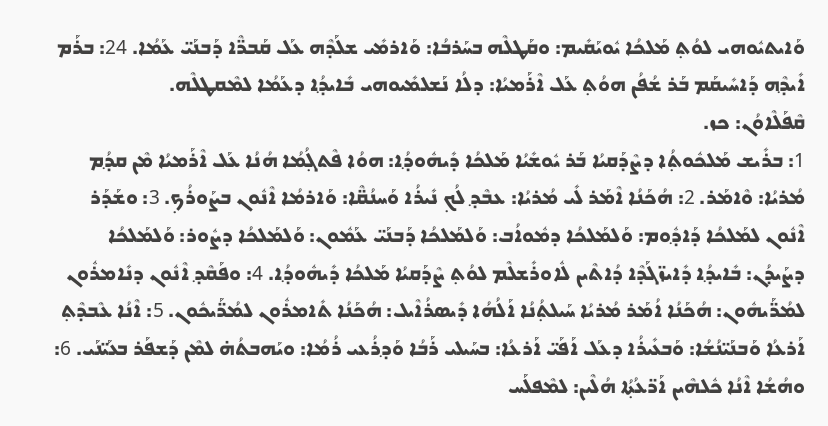ܘܰܐܝܬܝܽܘܗܝ ܠܘܳܬ݂ ܡܰܠܟܳܐ ܝܽܘܝܰܩܺܝܡ: ܘܩܰܛܠܶܗ ܒܚܰܪܒܳܐ: ܘܰܐܪܡܺܝ ܫܠܰܕܶܗ ܥܰܠ ܩܰܒܖ̈ܶܐ ܕܰܒܢܰܝ̈ ܥܰܡܳܐ. 24: ܒܪܰܡ ܐܺܝܕ݂ܶܗ ܕܰܐܚܺܝܩܰܡ ܒܰܪ ܫܳܦܳܢ ܗܘܳܬ݂ ܥܰܠ ܐܶܪܰܡܝܳܐ: ܕܠܳܐ ܢܰܫܠܡܺܝܘܗܝ ܒܺܐܝܕ݂ܳܐ ܕܥܰܡܳܐ ܠܡܶܩܛܠܶܗ.
ܩܶܦܰܠܶܐܘܳܢ: ܟܙ.
1: ܒܪܺܝܫ ܡܰܠܟܽܘܬ݂ܳܐ ܕܨܶܕܰܩܝܳܐ ܒܰܪ ܝܽܘܫܺܝܳܐ ܡܰܠܟܳܐ ܕܺܝܗܽܘܕ݂ܳܐ: ܗܘܳܐ ܦܶܬܓ݂ܳܡܳܐ ܗܳܢܳܐ ܥܰܠ ܐܶܪܰܡܝܳܐ ܡܶܢ ܩܕ݂ܳܡ ܡܳܪܝܳܐ: ܘܶܐܡܰܪ. 2: ܗܳܟܰܢܳܐ ܐܶܡܰܪ ܠܺܝ ܡܳܪܝܳܐ: ܥܒܶܕ݂ ܠܳܟ݂ ܢܺܝܪܳܐ ܘܰܚܢܳܩ̈ܶܐ: ܘܰܐܪܡܳܐ ܐܶܢܽܘܢ ܒܨܰܘܪܳܟ݂. 3: ܘܫܰܕܰܪ ܐܶܢܽܘܢ ܠܡܰܠܟܳܐ ܕܰܐܕ݂ܽܘܡ: ܘܰܠܡܰܠܟܳܐ ܕܡܽܘܐܳܒ: ܘܰܠܡܰܠܟܳܐ ܕܰܒܢܰܝ̈ ܥܰܡܽܘܢ: ܘܰܠܡܰܠܟܳܐ ܕܨܽܘܪ: ܘܰܠܡܰܠܟܳܐ ܕܨܰܝܕܳܢ: ܒܺܐܝܕ݂ܳܐ ܕܺܐܝܙ̈ܓܰܕܶܐ ܕܳܐܬܶܝܢ ܠܽܐܘܪܺܫܠܶܡ ܠܘܳܬ݂ ܨܶܕܰܩܝܳܐ ܡܰܠܟܳܐ ܕܺܝܗܽܘܕ݂ܳܐ. 4: ܘܦܰܩܶܕ݂ ܐܶܢܽܘܢ ܕܢܺܐܡܪܽܘܢ ܠܡܳܖ̈ܰܝܗܽܘܢ: ܗܳܟܰܢܳܐ ܐܳܡܰܪ ܡܳܪܝܳܐ ܚܰܝܠܬ݂ܳܢܳܐ ܐܰ‌ܠܳܗܳܐ ܕܺܝܣܪܳܐܶܝܠ: ܗܳܟܰܢܳܐ ܬܺܐܡܪܽܘܢ ܠܡܳܖ̈ܰܝܟܽܘܢ. 5: ܐܶܢܳܐ ܥܶܒܕܶܬ݂ ܐܰܪܥܳܐ ܘܰܒܢܰܝ̈ܢܳܫܳܐ: ܘܰܒܥܺܝܪܳܐ ܕܥܰܠ ܐܰܦܰܝ̈ ܐܰܪܥܳܐ: ܒܚܰܝܠܝ ܪܰܒܳܐ ܘܰܕ݂ܪܳܥܝ ܪܳܡܳܐ: ܘܝܰܗܒܬܳܗ̇ ܠܡܶܢ ܕܰܫܦܰܪ ܒܥܰܝ̈ܢܰܝ. 6: ܘܗܳܫܳܐ ܐܶܢܳܐ ܟܽܠܗܶܝܢ ܐܰܖ̈ܥܳܬ݂ܳܐ ܗܳܠܶܝܢ: ܠܡܶܦܠܰܚ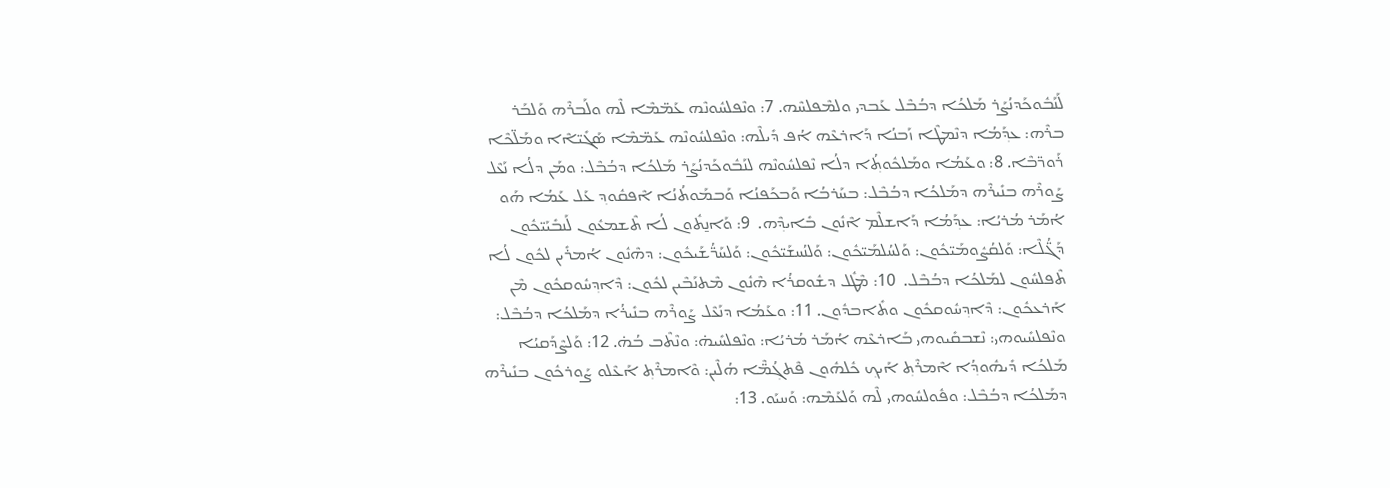ܠܰܢܰܒܽܘܟܰܕܢܳܨܰܪ ܡܰܠܟܳܐ ܕܒܳܒܶܠ ܥܰܒܕܝ ܘܠܡܶܦܠܚܶܗ. 7: ܘܢܶܦܠܚܽܘܢܶܗ ܥܰܡ̈ܡܶܐ ܠܶܗ ܘܠܰܒܪܶܗ ܘܰܠܒܰܪ ܒܪܶܗ: ܥܕ݂ܰܡܳܐ ܕܢܶܡܛܶܐ ܙܰܒܢܳܐ ܕܰܐܪܥܶܗ ܐܳܦ ܕܺܝܠܶܗ: ܘܢܶܦܠܚܽܘܢܶܗ ܥܰܡ̈ܡܶܐ ܣܰܓܺܝ̈ܐܶܐ ܘܡܰܠ̈ܟܶܐ ܪܰܘܖ̈ܒܶܐ. 8: ܘܥܰܡܳܐ ܘܡܰܠܟܽܘܬ݂ܳܐ ܕܠܳܐ ܢܶܦܠܚܽܘܢܶܗ ܠܢܰܒܽܘܟܰܕܢܳܨܰܪ ܡܰܠܟܳܐ ܕܒܳܒܶܠ: ܘܡܰܢ ܕܠܳܐ ܢܰܥܶܠ ܨܰܘܪܶܗ ܒܢܺܝܪܶܗ ܕܡܰܠܟܳܐ ܕܒܳܒܶܠ: ܒܚܰܪܒܳܐ ܘܰܒܟܰܦܢܳܐ ܘܰܒܡܰܘܬܳܢܳܐ ܐܶܦܩܽܘܕ݂ ܥܰܠ ܥܰܡܳܐ ܗܰܘ ܐܳܡܰܪ ܡܳܪܝܳܐ: ܥܕ݂ܰܡܳܐ ܕܰܐܫܠܶܡ ܐܶܢܽܘܢ ܒܺܐܝܕ݂ܶܗ.  9: ܘܰܐܢ̱ܬܽܘܢ ܠܳܐ ܬܶܫܡܥܽܘܢ ܠܰܢܒܺܝܰܝ̈ܟܽܘܢ ܕܰܓ̈ܳܠܶܐ: ܘܰܠܩܳܨܽܘܡܰܝ̈ܟܽܘܢ: ܘܰܠܚܳܠܡܰܝ̈ܟܽܘܢ: ܘܰܠܢܳܚܫܰܝ̈ܟܽܘܢ: ܘܰܠܚܰܖ̈ܳܫܰܝܟܽܘܢ: ܕܗܶܢܽܘܢ ܐܳܡܪܺܝܢ ܠܟܽܘܢ ܠܳܐ ܬܶܦܠܚܽܘܢ ܠܡܰܠܟܳܐ ܕܒܳܒܶܠ.  10: ܡܶܛܽܠ ܕܫܽܘܩܪܳܐ ܗܶܢܽܘܢ ܡܶܬܢܰܒܶܝܢ ܠܟܽܘܢ: ܕܶܐܕ݂ܚܽܘܩܟܽܘܢ ܡܶܢ ܐܰܪܥܟܽܘܢ: ܕܶܐܕ݂ܚܽܘܩܟܽܘܢ ܘܬܺܐܒܕܽܘܢ. 11: ܘܥܰܡܳܐ ܕܢܰܥܶܠ ܨܰܘܪܶܗ ܒܢܺܝܪܳܐ ܕܡܰܠܟܳܐ ܕܒܳܒܶܠ: ܘܢܶܦܠܚܺܝܘܗܝ: ܢܶܫܒܩܺܝܘܗܝ ܒܰܐܪܥܶܗ ܐܳܡܰܪ ܡܳܪܝܳܐ: ܘܢܶܦܠܚܺܝܗ̇: ܘܢܶܬܶܒ ܒܳܗ̇. 12: ܘܰܠܨܶܕܰܩܝܳܐ ܡܰܠܟܳܐ ܕܺܝܗܽܘܕ݂ܳܐ ܐܶܡܪܶܬ݂ ܐܰܝܟ݂ ܟܽܠܗܽܘܢ ܦܶܬܓ݂ܳܡ̈ܶܐ ܗܳܠܶܝܢ: ܘܶܐܡܪܶܬ݂ ܐܰܥܶܠܘ ܨܰܘܪܟܽܘܢ ܒܢܺܝܪܶܗ ܕܡܰܠܟܳܐ ܕܒܳܒܶܠ: ܘܦܽܘܠܚܽܘܗܝ ܠܶܗ ܘܰܠܥܰܡܶܗ: ܘܰܚܝܰܘ. 13: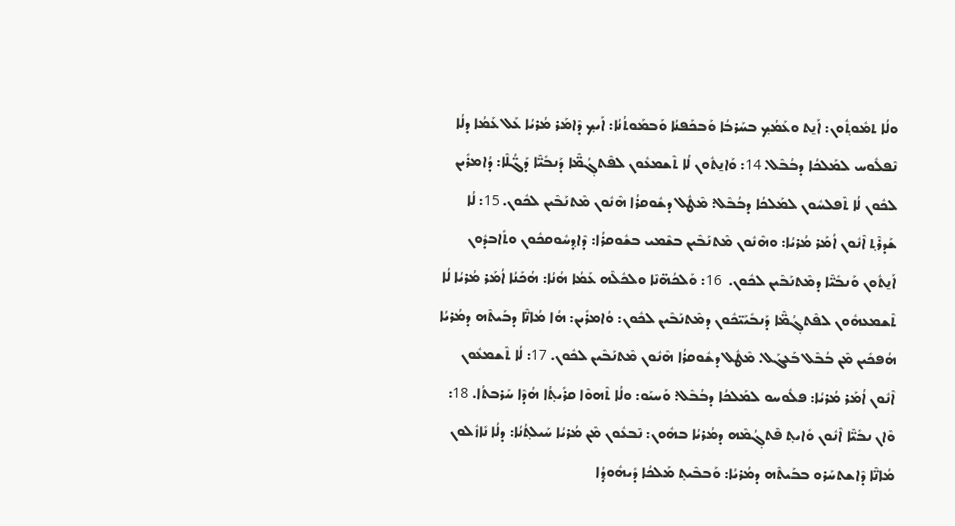ܘܠܳܐ ܬܡܽܘܬ݂ܽܘܢ: ܐܰܢ̱ܬ ܘܥܰܡܳܟ݂ ܒܚܰܪܒܳܐ ܘܰܒܟܰܦܢܳܐ ܘܰܒܡܰܘܬܳܢܳܐ: ܐܰܝܟ݂ ܕܶܐܡܰܪ ܡܳܪܝܳܐ ܥܰܠ ܥܰܡܳܐ ܕܠܳܐ ܢܶܦܠܽܘܚ ܠܡܰܠܟܳܐ ܕܒܳܒܶܠ. 14: ܘܰܐܢ̱ܬܽܘܢ ܠܳܐ ܬܶܫܡܥܽܘܢ ܠܦܶܬܓ݂ܳܡ̈ܶܐ ܕܰܢܒܺܝ̈ܶܐ ܕܰܓ̈ܳܠܶܐ: ܕܳܐܡܪܺܝܢ ܠܟܽܘܢ ܠܳܐ ܬܶܦܠܚܽܘܢ ܠܡܰܠܟܳܐ ܕܒܳܒܶܠ: ܡܶܛܽܠ ܕܫܽܘܩܪܳܐ ܗܶܢܽܘܢ ܡܶܬܢܰܒܶܝܢ ܠܟܽܘܢ. 15: ܠܳܐ ܫܰܕܪܶܬ݂ ܐܶܢܽܘܢ ܐܳܡܰܪ ܡܳܪܝܳܐ: ܘܗܶܢܽܘܢ ܡܶܬܢܰܒܶܝܢ ܒܫܶܡܝ ܒܫܽܘܩܪܳܐ: ܕܶܐܕ݂ܚܽܘܩܟܽܘܢ ܘܬܺܐܒܕܽܘܢ ܐܰܢ̱ܬܽܘܢ ܘܰܢܒܺܝ̈ܶܐ ܕܡܶܬܢܰܒܶܝܢ ܠܟܽܘܢ.  16: ܘܰܠܟܳܗ̈ܢܶܐ ܘܠܟܽܠܶܗ ܥܰܡܳܐ ܗܳܢܳܐ: ܗܳܟܰܢܳܐ ܐܳܡܰܪ ܡܳܪܝܳܐ ܠܳܐ ܬܶܫܡܥܗܽܘܢ ܠܦܶܬܓ݂ܳܡ̈ܶܐ ܕܰܢܒܺܝܰܝ̈ܟܽܘܢ ܕܡܶܬܢܰܒܶܝܢ ܠܟܽܘܢ: ܘܳܐܡܪܺܝܢ: ܗܳܐ ܡܳܐܢ̈ܶܐ ܕܒܰܝܬܶܗ ܕܡܳܪܝܳܐ ܗܳܦܟܺܝܢ ܡܶܢ ܒܳܒܶܠ ܒܰܥܓܰܠ. ܡܶܛܽܠ ܕܫܽܘܩܪܳܐ ܗܶܢܽܘܢ ܡܶܬܢܰܒܶܝܢ ܠܟܽܘܢ. 17: ܠܳܐ ܬܶܫܡܥܽܘܢ ܐܶܢܽܘܢ ܐܳܡܰܪ ܡܳܪܝܳܐ: ܦܠܽܘܚܘ ܠܡܰܠܟܳܐ ܕܒܳܒܶܠ: ܘܰܚܝܰܘ: ܘܠܳܐ ܬܶܗܘܶܐ ܩܪܺܝܬ݂ܳܐ ܗܳܕܶܐ ܚܰܪܒܬܳܐ. 18: ܘܶܐܢ ܢܒܺܝ̈ܶܐ ܐܶܢܽܘܢ ܘܺܐܝܬ݂ ܦܶܬܓ݂ܳܡܶܗ ܕܡܳܪܝܳܐ ܒܗܽܘܢ: ܢܶܒܥܽܘܢ ܡܶܢ ܡܳܪܝܳܐ ܚܰܝܠܬ݂ܳܢܳܐ: ܕܠܳܐ ܢܺܐܙܽܠܘܢ ܡܳܐܢ̈ܶܐ ܕܶܐܫܬܚܰܪܘ ܒܒܰܝܬܶܗ ܕܡܳܪܝܳܐ: ܘܰܒܒܶܝܬ݂ ܡܰܠܟܳܐ ܕܺܝܗܽܘܕ݂ܳܐ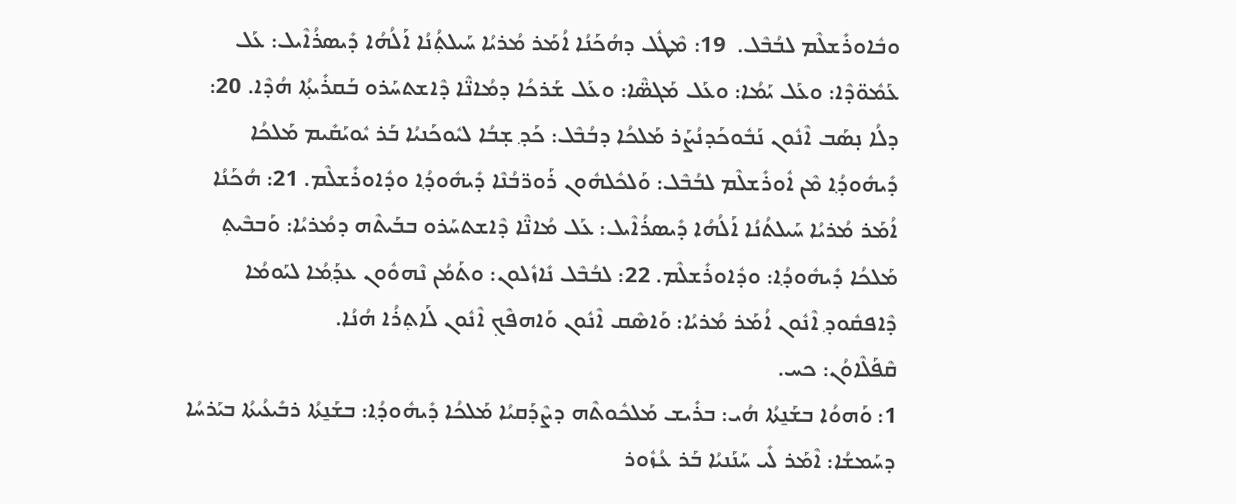ܘܒܽܐܘܪܺܫܠܶܡ ܠܒܳܒܶܠ.  19: ܡܶܛܽܠ ܕܗܳܟܰܢܳܐ ܐܳܡܰܪ ܡܳܪܝܳܐ ܚܰܝܠܬ݂ܳܢܳܐ ܐܰ‌ܠܳܗܳܐ ܕܺܝܣܪܳܐܶܝܠ: ܥܰܠ ܥܰܡܽܘ̈ܕܶܐ: ܘܥܰܠ ܝܰܡܳܐ: ܘܥܰܠ ܡܰܓܣ̈ܶܐ: ܘܥܰܠ ܫܰܪܟܳܐ ܕܡܳܐܢ̈ܶܐ ܕܶܐܫܬܚܰܪܘ ܒܰܩܪܺܝܬ݂ܳܐ ܗܳܕܶܐ. 20: ܕܠܳܐ ܢ̣ܣܰܒ ܐܶܢܽܘܢ ܢܰܒܽܘܟܰܕܢܳܨܰܪ ܡܰܠܟܳܐ ܕܒܳܒܶܠ: ܟܰܕ݂ ܫ̣ܒܳܐ ܠܝܽܘܟܰܢܝܳܐ ܒܰܪ ܝܽܘܝܰܩܺܝܡ ܡܰܠܟܳܐ ܕܺܝܗܽܘܕ݂ܳܐ ܡܶܢ ܐܽܘܪܺܫܠܶܡ ܠܒܳܒܶܠ: ܘܰܠܟܽܠܗܽܘܢ ܪܰܘܖ̈ܒܳܢܶܐ ܕܺܝܗܽܘܕ݂ܳܐ ܘܕܽܐܘܪܺܫܠܶܡ. 21: ܗܳܟܰܢܳܐ ܐܳܡܰܪ ܡܳܪܝܳܐ ܚܰܝܠܬܳܢܳܐ ܐܰ‌ܠܳܗܳܐ ܕܺܝܣܪܳܐܶܝܠ: ܥܰܠ ܡܳܐܢ̈ܶܐ ܕܶܐܫܬܚܰܪܘ ܒܒܰܝܬܶܗ ܕܡܳܪܝܳܐ: ܘܰܒܒܶܝܬ݂ ܡܰܠܟܳܐ ܕܺܝܗܽܘܕ݂ܳܐ: ܘܕܽܐܘܪܺܫܠܶܡ. 22: ܠܒܳܒܶܠ ܢܺܐܙܽܠܘܢ: ܘܬܰܡܳܢ ܢܶܗܘܽܘܢ ܥܕ݂ܰܡܳܐ ܠܝܰܘܡܳܐ ܕܶܐܦܩܽܘܕ݂ ܐܶܢܽܘܢ ܐܳܡܰܪ ܡܳܪܝܳܐ: ܘܰܐܣܶܩ ܐܶܢܽܘܢ ܘܰܐܗܦܶܟ݂ ܐܶܢܽܘܢ ܠܰܐܬ݂ܪܳܐ ܗܳܢܳܐ.
ܩܶܦܰܠܶܐܘܳܢ: ܟܚ.
1: ܘܰܗܘܳܐ ܒܫܰܢ̱ܬܳܐ ܗܳܝ: ܒܪܺܝܫ ܡܰܠܟܽܘܬܶܗ ܕܨܶܕܰܩܝܳܐ ܡܰܠܟܳܐ ܕܺܝܗܽܘܕ݂ܳܐ: ܒܫܰܢ̱ܬܳܐ ܪܒܺܝܥܳܝܬܳܐ ܒܝܰܪܚܳܐ ܕܚܰܡܫܳܐ: ܐܶܡܰܪ ܠܺܝ ܚܰܢܰܢܝܳܐ ܒܰܪ ܥܳܙܽܘܪ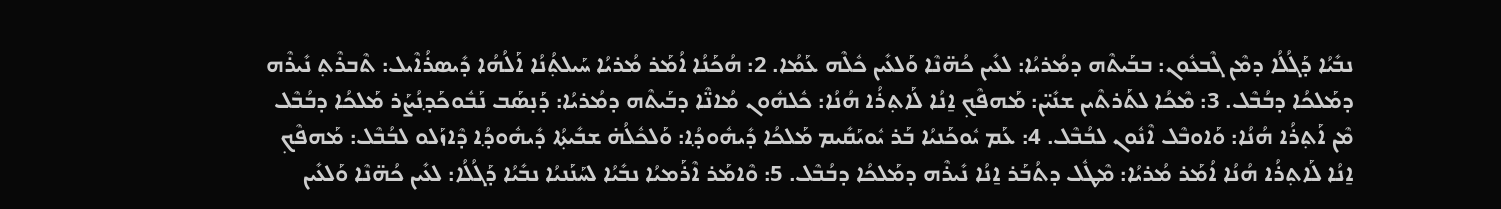ܢܒܺܝܳܐ ܕܰܓܳܠܳܐ ܕܡܶܢ ܓܶܒܥܽܘܢ: ܒܒܰܝܬܶܗ ܕܡܳܪܝܳܐ: ܠܥܺܝܢ ܟܳܗ̈ܢܶܐ ܘܰܠܥܺܝܢ ܟܽܠܶܗ ܥܰܡܳܐ. 2: ܗܳܟܰܢܳܐ ܐܳܡܰܪ ܡܳܪܝܳܐ ܚܰܝܠܬ݂ܳܢܳܐ ܐܰ‌ܠܳܗܳܐ ܕܺܝܣܪܳܐܶܝܠ: ܬܶܒܪܶܬ݂ ܢܺܝܪܶܗ ܕܡܰܠܟܳܐ ܕܒܳܒܶܠ. 3: ܡܶܟܳܐ ܠܬܰܪܬܶܝܢ ܫܢܺܝ̈ܢ: ܡܰܗܦܶܟ݂ ܐ̱ܢܳܐ ܠܰܐܬ݂ܪܳܐ ܗܳܢܳܐ: ܟܽܠܗܽܘܢ ܡܳܐܢ̈ܶܐ ܕܒܰܝܬܶܗ ܕܡܳܪܝܳܐ: ܕܰܢ̣ܣܰܒ ܢܰܒܽܘܟܰܕ݂ܢܳܨܰܪ ܡܰܠܟܳܐ ܕܒܳܒܶܠ ܡܶܢ ܐܰܬ݂ܪܳܐ ܗܳܢܳܐ: ܘܰܐܘܒܶܠ ܐܶܢܽܘܢ ܠܒܳܒܶܠ. 4: ܥܰܡ ܝܽܘܟܰܢܝܳܐ ܒܰܪ ܝܽܘܝܰܩܺܝܡ ܡܰܠܟܳܐ ܕܺܝܗܽܘܕ݂ܳܐ: ܘܰܠܟܽܠܳܗ̇ ܫܒܺܝܬ݂ܳܐ ܕܺܝܗܽܘܕ݂ܳܐ ܕܶܐܙܰܠܘ ܠܒܳܒܶܠ: ܡܰܗܦܶܟ݂ ܐ̱ܢܳܐ ܠܰܐܬ݂ܪܳܐ ܗܳܢܳܐ ܐܳܡܰܪ ܡܳܪܝܳܐ: ܡܶܛܽܠ ܕܬܳܒܰܪ ܐ̱ܢܳܐ ܢܺܝܪܶܗ ܕܡܰܠܟܳܐ ܕܒܳܒܶܠ. 5: ܘܶܐܡܰܪ ܐܶܪܰܡܝܳܐ ܢܒܺܝܳܐ ܠܚܰܢܰܢܝܳܐ ܢܒܺܝܳܐ ܕܰܓܳܠܳܐ: ܠܥܺܝܢ ܟܳܗ̈ܢܶܐ ܘܰܠܥܺܝܢ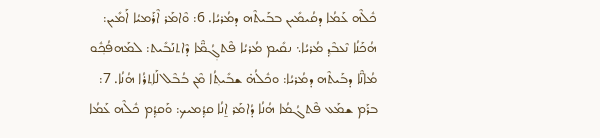ܟܽܠܶܗ ܥܰܡܳܐ ܕܩܳܝܡܺܝܢ ܒܒܰܝܬܶܗ ܕܡܳܪܝܳܐ. 6: ܘܶܐܡܰܪ ܐܶܪܰܡܝܳܐ ܐܰܡܺܝܢ: ܗܳܟܰܢܳܐ ܢܶܥܒܶܕ݂ ܡܳܪܝܳܐ܆ ܢܩܺܝܡ ܡܳܪܝܳܐ ܦܶܬܓ݂ܳܡ̈ܶܐ ܕܶܐܬܢܰܒܺܝܬ: ܠܡܰܗܦܳܟ݂ܽܘ ܡܳܐܢ̈ܶܐ ܕܒܰܝܬܶܗ ܕܡܳܪܝܳܐ: ܘܟܽܠܳܗ̇ ܫܒܺܝܬ݂ܳܐ ܡܶܢ ܒܳܒܶܠ ܠܰܐܬ݂ܪܳܐ ܗܳܢܳܐ. 7: ܒܪܰܡ ܫܡܰܥ ܦܶܬܓܳܡܳܐ ܗܳܢܳܐ ܕܳܐܡܰܪ ܐ̱ܢܳܐ ܩܕ݂ܳܡܝܟ: ܘܰܩܕ݂ܳܡ ܟܽܠܶܗ ܥܰܡܳܐ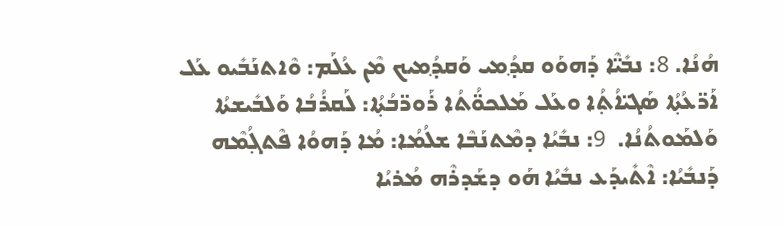ܗܳܢܳܐ. 8: ܢܒܺܝ̈ܶܐ ܕܰܗܘܰܘ ܩܕ݂ܳܡܝ ܘܰܩܕ݂ܳܡܝܟ ܡܶܢ ܥܳܠܰܡ: ܘܶܐܬܢܰܒܺܝܘ ܥܰܠ ܐܰܖ̈ܥܳܬ݂ܳܐ ܣܰܓܝ̈ܐܳܬ݂ܳܐ ܘܥܰܠ ܡܰܠܟܘ̈ܳܬܳܐ ܪܰܘܖ̈ܒܳܬ݂ܳܐ: ܠܰܩܪܳܒܳܐ ܘܰܠܒܺܝܫܬܳܐ ܘܰܠܡܰܘܬܳܢܳܐ.  9: ܢܒܺܝܳܐ ܕܡܶܬܢܰܒܶܐ ܫܠܳܡܳܐ: ܡܳܐ ܕܰܗܘܳܐ ܦܶܬܓ݂ܳܡܶܗ ܕܰܢܒܺܝܳܐ: ܐܶܬܺܝܕܰܥ ܢܒܺܝܳܐ ܗܰܘ ܕܫܰܕܪܶܗ ܡܳܪܝܳܐ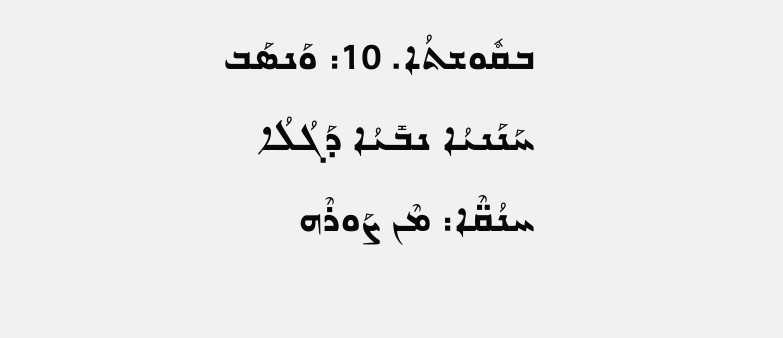ܒܩܽܘܫܬܳܐ. 10: ܘܰܢܣܰܒ ܚܰܢܰܢܝܳܐ ܢܒܺܝܳܐ ܕܰܓܳܠܳܐ ܚܢܳܩ̈ܶܐ: ܡܶܢ ܨܰܘܪܶܗ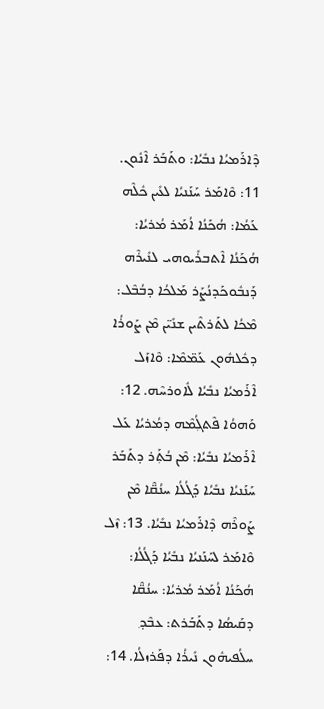ܕܶܐܪܰܡܝܳܐ ܢܒܺܝܳܐ: ܘܬܰܒܰܪ ܐܶܢܽܘܢ. 11: ܘܶܐܡܰܪ ܚܰܢܰܢܝܳܐ ܠܥܺܝܢ ܟܽܠܶܗ ܥܰܡܳܐ: ܗܳܟܰܢܳܐ ܐܳܡܰܪ ܡܳܪܝܳܐ: ܗܳܟܰܢܳܐ ܐܶܬܒܪܺܝܘܗܝ ܠܢܺܝܪܶܗ ܕܰܢܒܽܘܟܰܕܢܳܨܰܪ ܡܰܠܟܳܐ ܕܒܳܒܶܠ: ܡܶܟܳܐ ܠܬܰܪܬܶܝܢ ܫܢܺܝ̈ܢ ܡܶܢ ܨܰܘܪܳܐ ܕܟܽܠܗܽܘܢ ܥܰܡ̈ܡܶܐ: ܘܶܐܙܰܠ ܐܶܪܰܡܝܳܐ ܢܒܺܝܳܐ ܠܽܐܘܪܚܶܗ. 12: ܘܰܗܘܳܐ ܦܶܬܓ݂ܳܡܶܗ ܕܡܳܪܝܳܐ ܥܰܠ ܐܶܪܰܡܝܳܐ ܢܒܺܝܳܐ: ܡܶܢ ܒܳܬ݂ܰܪ ܕܬܰܒܰܪ ܚܰܢܰܢܝܳܐ ܢܒܺܝܳܐ ܕܰܓܳܠܳܐ ܚܢܳܩ̈ܶܐ ܡܶܢ ܨܰܘܪܶܗ ܕܶܐܪܰܡܝܳܐ ܢܒܺܝܳܐ. 13: ܙܶܠ ܘܶܐܡܰܪ ܠܚܰܢܰܢܝܳܐ ܢܒܺܝܳܐ ܕܰܓܳܠܳܐ: ܗܳܟܰܢܳܐ ܐܳܡܰܪ ܡܳܪܝܳܐ: ܚܢܳܩ̈ܶܐ ܕܩܰܝܣܳܐ ܕܬܰܒܰܪܬ: ܥܒܶܕ݂ ܚܠܳܦܝܗܽܘܢ ܢܺܝܪܳܐ ܕܦܰܪܙܠܳܐ. 14: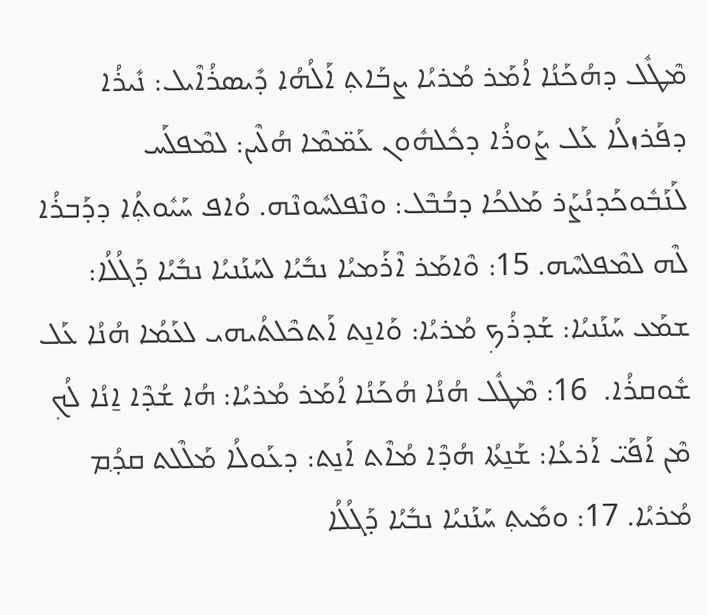ܡܶܛܽܠ ܕܗܳܟܰܢܳܐ ܐܳܡܰܪ ܡܳܪܝܳܐ ܨܒܰܐܬ݂ ܐܰ‌ܠܳܗܳܐ ܕܺܝܣܪܳܐܶܝܠ: ܢܺܝܪܳܐ ܕܦܰܪܙܠܳܐ ܥܰܠ ܨܰܘܪܳܐ ܕܟܽܠܗܽܘܢ ܥܰܡ̈ܡܶܐ ܗܳܠܶܝܢ: ܠܡܶܦܠܰܚ ܠܰܢܰܒܽܘܟܰܕܢܳܨܰܪ ܡܰܠܟܳܐ ܕܒܳܒܶܠ: ܘܢܶܦܠܚܽܘܢܶܗ. ܘܳܐܦ ܚܰܝܽܘܬ݂ܳܐ ܕܕܰܒܪܳܐ ܠܶܗ ܠܡܶܦܠܚܶܗ. 15: ܘܶܐܡܰܪ ܐܶܪܰܡܝܳܐ ܢܒܺܝܳܐ ܠܚܰܢܰܢܝܳܐ ܢܒܺܝܳܐ ܕܰܓܳܠܳܐ: ܫܡܰܥ ܚܰܢܰܢܝܳܐ: ܫܰܕܪܳܟ݂ ܡܳܪܝܳܐ: ܘܰܐܢ̱ܬ ܐܰܬܟܶܠܬܳܝܗܝ ܠܥܰܡܳܐ ܗܳܢܳܐ ܥܰܠ ܫܽܘܩܪܳܐ.  16: ܡܶܛܽܠ ܗܳܢܳܐ ܗܳܟܰܢܳܐ ܐܳܡܰܪ ܡܳܪܝܳܐ: ܗܳܐ ܫܳܕܶܐ ܐ̱ܢܳܐ ܠܳܟ݂ ܡܶܢ ܐܰܦܰܝ̈ ܐܰܪܥܳܐ: ܫܰܢ̱ܬܳܐ ܗܳܕܶܐ ܡܳܐܶܬ ܐܰܢ̱ܬ: ܕܥܰܘܠܳܐ ܡܰܠܶܠܬ ܩܕ݂ܳܡ ܡܳܪܝܳܐ. 17: ܘܡܺܝܬ݂ ܚܰܢܰܢܝܳܐ ܢܒܺܝܳܐ ܕܰܓܳܠܳܐ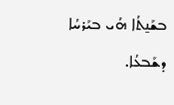ܒܫܰܢ̱ܬܳܐ ܗܳܝ ܒܝܰܪܚܳܐ ܕܫܰܒܥܳܐ.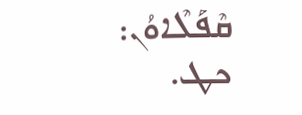ܩܶܦܰܠܶܐܘܳܢ: ܟܛ.